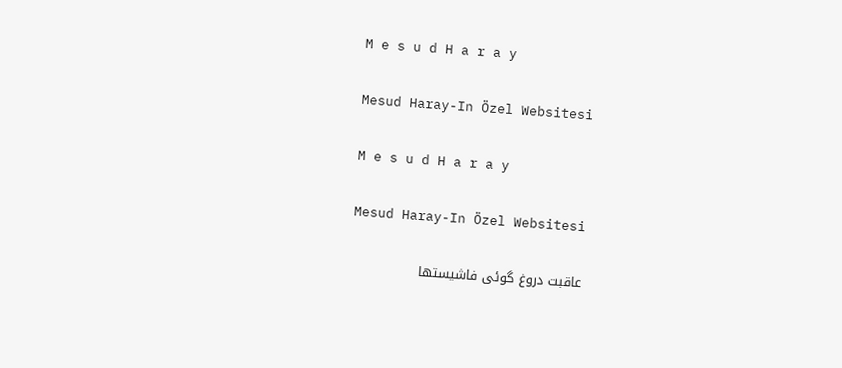M e s u d H a r a y

Mesud Haray-In Özel Websitesi

M e s u d H a r a y

Mesud Haray-In Özel Websitesi

عاقبت دروغ گوئی فاشیستها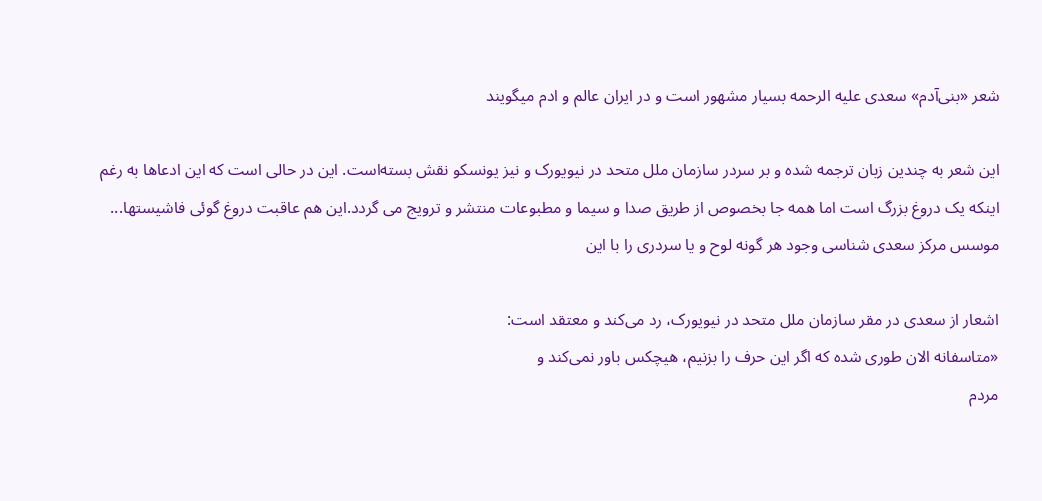شعر «بنی‌آدم» سعدی علیه الرحمه بسیار مشهور است و در ایران عالم و ادم میگویند

این شعر به چندین زبان ترجمه شده و بر سردر سازمان ملل متحد در نیویورک و نیز یونسکو نقش بسته‌است. این در حالی است که این ادعاها به رغم اینکه یک دروغ بزرگ است اما همه جا بخصوص از طریق صدا و سیما و مطبوعات منتشر و ترویج می گردد.این هم عاقبت دروغ گوئی فاشیستها... موسس مرکز سعدی شناسی وجود هر گونه لوح و یا سردری را با این

اشعار از سعدی در مقر سازمان ملل متحد در نیویورک، رد می‌کند و معتقد است:
«متاسفانه الان طوری شده که اگر این حرف را بزنیم، هیچکس باور نمی‌کند و
مردم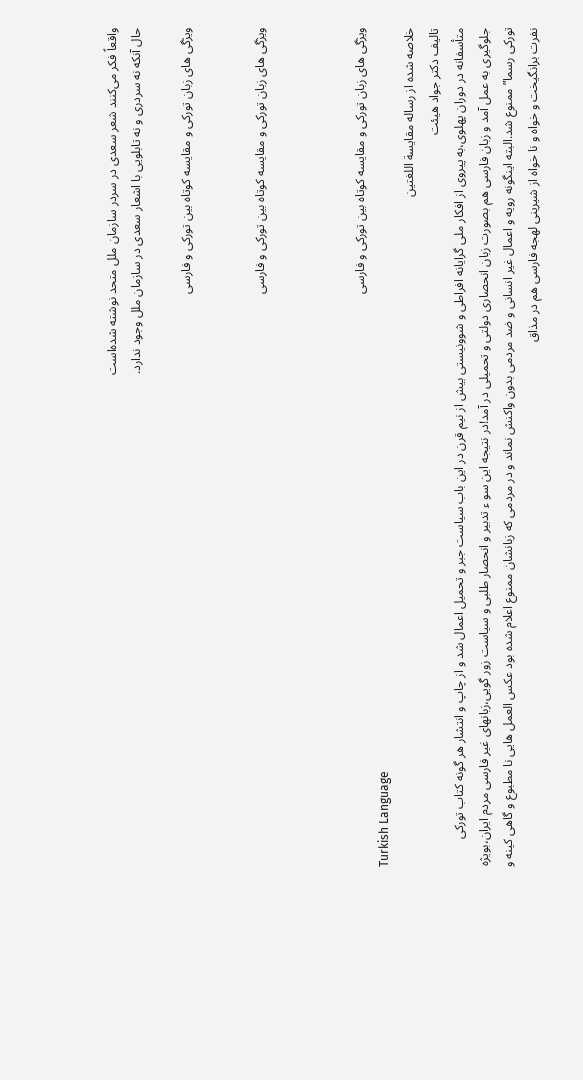واقعاً فکر می‌کنند شعر سعدی در سردر سازمان ملل متحد نوشته شده‌است
حال آنکه نه سردری و نه تابلویی با اشعار سعدی در سازمان ملل وجود ندارد.

ویژگی های زبان تورکی و مقایسه کوتاه بین تورکی و فارسی


ویژگی های زبان تورکی و مقایسه کوتاه بین تورکی و فارسی



ویژگی های زبان تورکی و مقایسه کوتاه بین تورکی و فارسی
Turkish Language
خلاصه شده از رساله مقایسة اللغتین
تالیف دکتر جواد هیئت
متأسفانه در دوران پهلوی،به پیروی از افکار ملی گرایانه افراطی و شوونیستی بیش از نیم قرن در این باب سیاست جبر و تحمیل اعمال شد و از چاپ و انتشار هر گونه کتاب تورکی جلوگیری به عمل آمد و زبان فارسی هم بصورت زبان انحصاری دولتی و تحمیلی در آمد!در نتیجه این سو ء تدبیر و انحصار طلبی و سیاست زور گویی،زبانهای غیر فارسی مردم ایران،بویژه تورکی رسما” ممنوع شد.البته اینگونه رویه و اعمال غیر انسانی و ضد مردمی بدون واکنش نماند و در مردمی که زبانشان ممنوع اعلام شده بود عکس العمل هایی نا مطبوع و گاهی کینه و نفرت برانگیخت و خواه و نا خواه از شیرینی لهجه فارسی هم در مذاق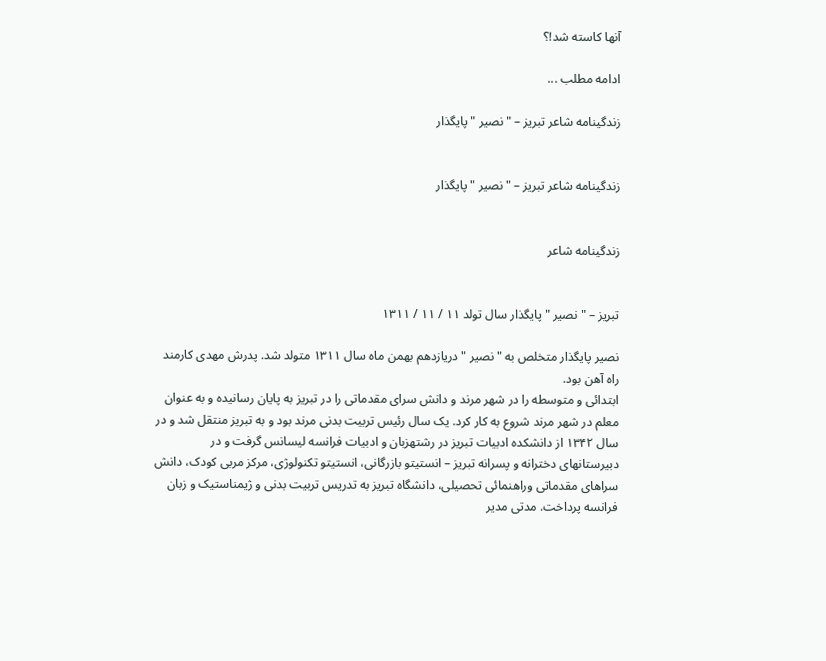آنها کاسته شد!؟

ادامه مطلب ...

زندگینامه شاعر تبریز – " نصیر " پایگذار


زندگینامه شاعر تبریز – " نصیر " پایگذار


زندگینامه شاعر


تبریز – " نصیر " پایگذار سال تولد ۱۱ / ۱۱ / ۱۳۱۱

نصیر پایگذار متخلص به " نصیر " دریازدهم بهمن ماه سال ۱۳۱۱ متولد شد. پدرش مهدی کارمند راه آهن بود.
ابتدائی و متوسطه را در شهر مرند و دانش سرای مقدماتی را در تبریز به پایان رسانیده و به عنوان معلم در شهر مرند شروع به کار کرد. یک سال رئیس تربیت بدنی مرند بود و به تبریز منتقل شد و در سال ۱۳۴۲ از دانشکده ادبیات تبریز در رشتهزبان و ادبیات فرانسه لیسانس گرفت و در دبیرستانهای دخترانه و پسرانه تبریز – انستیتو بازرگانی، انستیتو تکنولوژی، مرکز مربی کودک، دانش سراهای مقدماتی وراهنمائی تحصیلی، دانشگاه تبریز به تدریس تربیت بدنی و ژیمناستیک و زبان فرانسه پرداخت. مدتی مدیر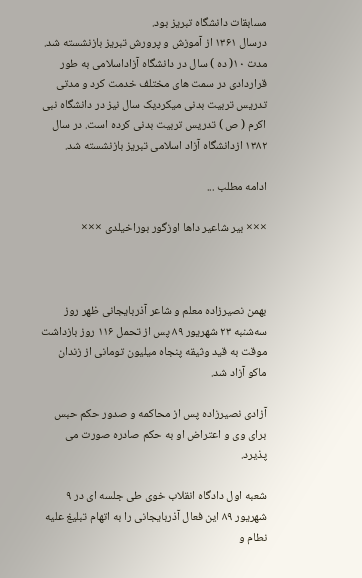مسابقات دانشگاه تبریز بود.
درسال ۱۳۶۱ از آموزش و پرورش تبریز بازنشسته شد. مدت ۱۰( ده ) سال در دانشگاه آزاداسلامی به طور قراردادی در سمت های مختلف خدمت کرد و مدتی تدریس تربیت بدنی میکردیک سال نیز در دانشگاه نبی اکرم ( ص ) تدریس تربیت بدنی کرده است. در سال ۱۳۸۲ ازدانشگاه آزاد اسلامی تبریز بازنشسته شد.

ادامه مطلب ...

××× بیر شاعیر داها اوزگور بوراخیلدی ×××



بهمن نصیرزاده معلم و شاعر آذربایجانی ظهر روز سه‌شنبه ۲٣ شهریور ٨۹ پس از تحمل ۱۱۶ روز بازداشت موقت به قید وثیقه پنجاه میلیون تومانی از زندان ماکو آزاد شد.

آزادی نصیرزاده پس از محاکمه و صدور حکم حبس برای وی و اعتراض او به حکم صادره صورت می پذیرد.

شعبه اول دادگاه انقلاب خوی طی جلسه ای در ۹ شهریور ۸۹ این فعال آذربایجانی را به اتهام تبلیغ علیه نطام و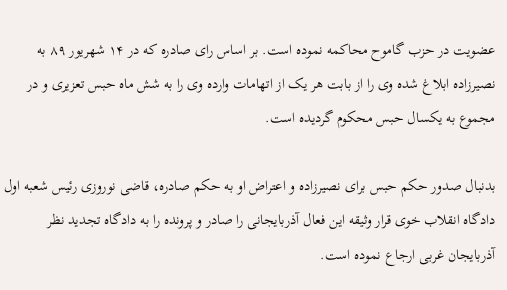عضویت در حزب گاموح محاکمه نموده است. بر اساس رای صادره که در ۱۴ شهریور ۸۹ به نصیرزاده ابلاغ شده وی را از بابت هر یک از اتهامات وارده وی را به شش ماه حبس تعزیری و در مجموع به یکسال حبس محکوم گردیده است.

بدنبال صدور حکم حبس برای نصیرزاده و اعتراض او به حکم صادره، قاضی نوروزی رئیس شعبه اول دادگاه انقلاب خوی قرار وثیقه این فعال آذربایجانی را صادر و پرونده را به دادگاه تجدید نظر آذربایجان غربی ارجاع نموده است.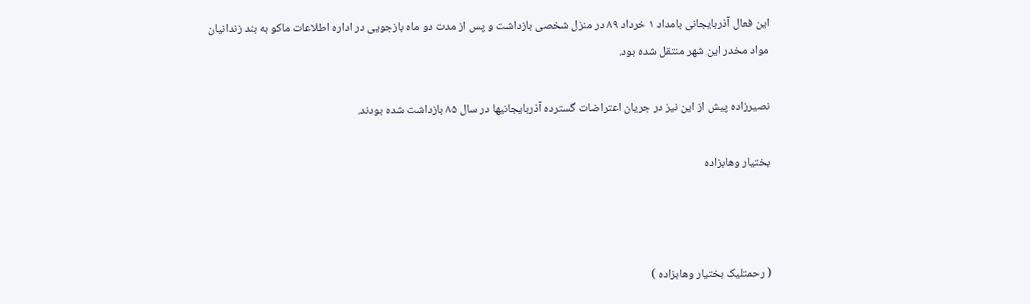این فعال آذربایجانی بامداد ۱ خرداد ۸۹ در منزل شخصی بازداشت و پس از مدت دو ماه بازجویی در اداره اطلاعات ماکو به بند زندانیان مواد مخدر این شهر منتقل شده بود.

نصیرزاده پیش از این نیز در جریان اعتراضات گسترده آذربایجانیها در سال ۸۵ بازداشت شده بودند.

بختیار وهابزاده



( رحمتلیک بختیار وهابزاده )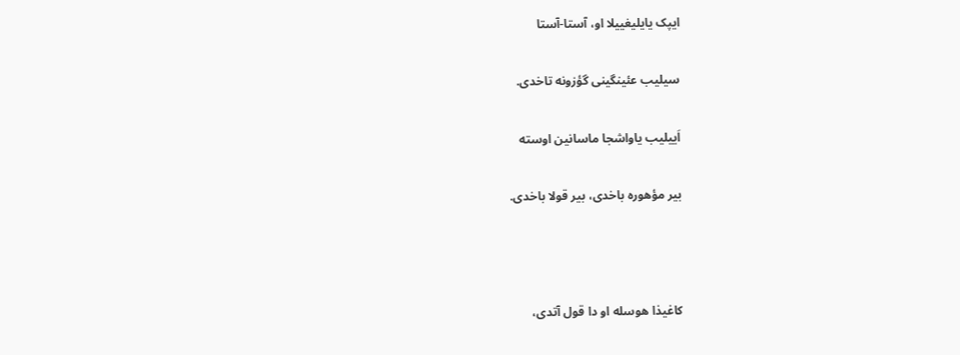ایپک یایلیغییلا او، آستا-آستا

سیلیب عئینگینی گؤزونه تاخدی.

اَییلیب یاواشجا ماسانین اوسته

بیر مؤهوره باخدی، بیر قولا باخدی.



کاغیذا هوسله او دا قول آتدی،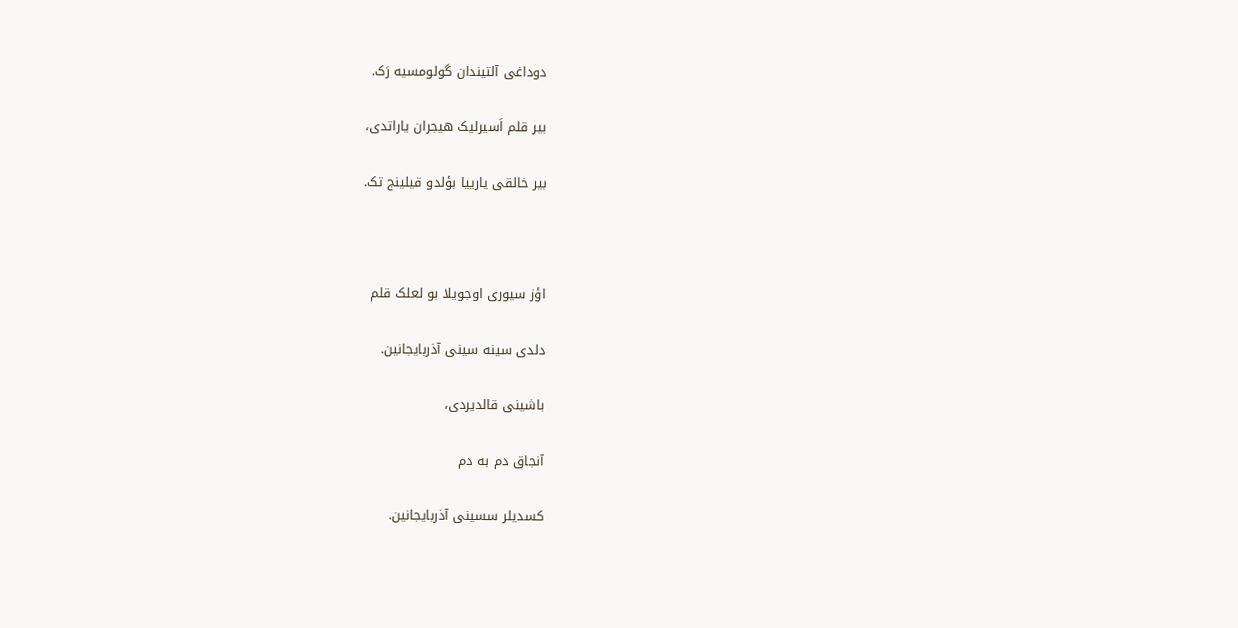دوداغی آلتیندان گولومسیه رَک.

بیر قلم اَسیرلیک هیجران یاراتدی،

بیر خالقی یارییا بؤلدو قیلینج تک.



اؤز سیوری اوجویلا بو لعلک قلم

دلدی سینه سینی آذربایجانین.

باشینی قالدیردی،

آنجاق دم به دم

کسدیلر سسینی آذربایجانین.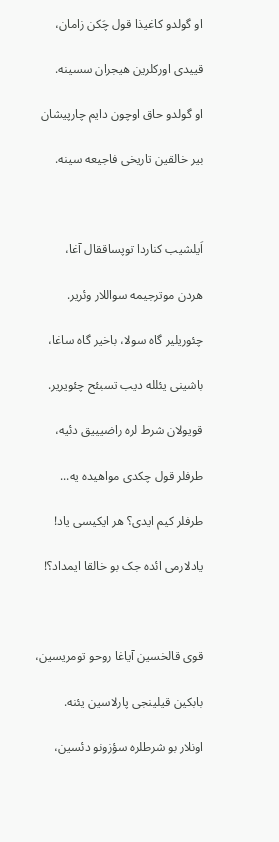او گولدو کاغیذا قول چَکن زامان،

قییدی اورکلرین هیجران سسینه.

او گولدو حاق اوچون دایم چارپیشان

بیر خالقین تاریخی فاجیعه سینه.



اَیلشیب کناردا توپساققال آغا،

هردن موترجیمه سواللار وئریر.

چئوریلیر گاه سولا، باخیر گاه ساغا،

باشینی یئلله دیب تسبئح چئویریر.

قویولان شرط لره راضیییق دئیه،

طرفلر قول چکدی مواهیده یه...

طرفلر کیم ایدی؟ هر ایکیسی یاد!

یادلارمی ائده جک بو خالقا ایمداد؟!



قوی قالخسین آیاغا روحو تومریسین،

بابکین قیلینجی پارلاسین یئنه.

اونلار بو شرطلره سؤزونو دئسین،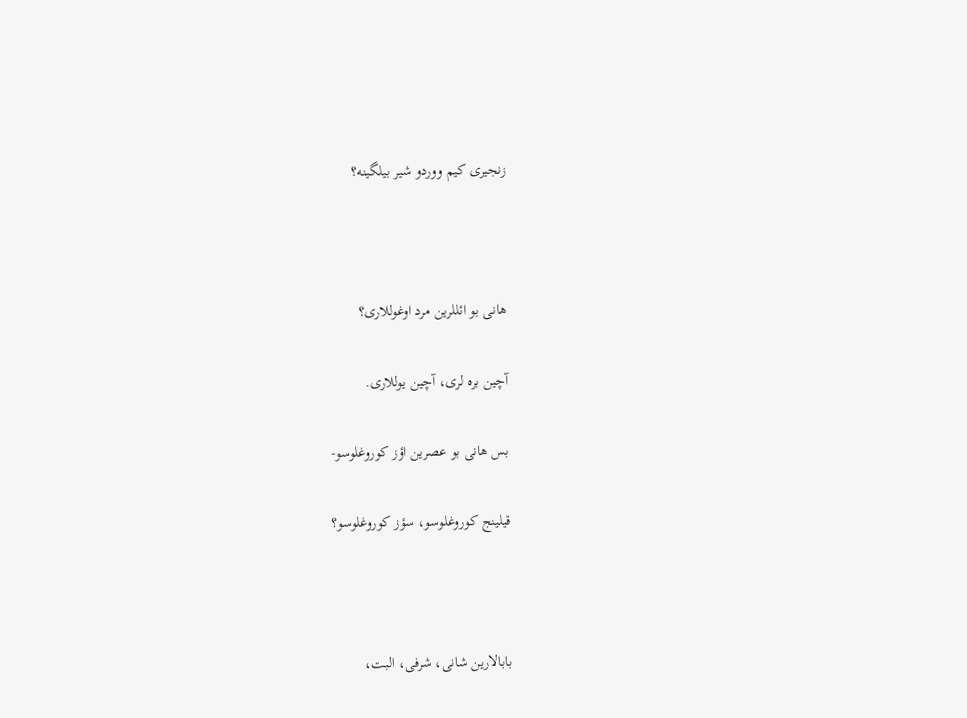زنجیری کیم ووردو شیر بیلگینه؟



هانی بو ائللرین مرد اوغوللاری؟

آچین بره لری، آچین یوللاری.

بس هانی بو عصرین اؤز کوروغلوسو-

قیلینج کوروغلوسو، سؤز کوروغلوسو؟



بابالارین شانی، شرفی، البت،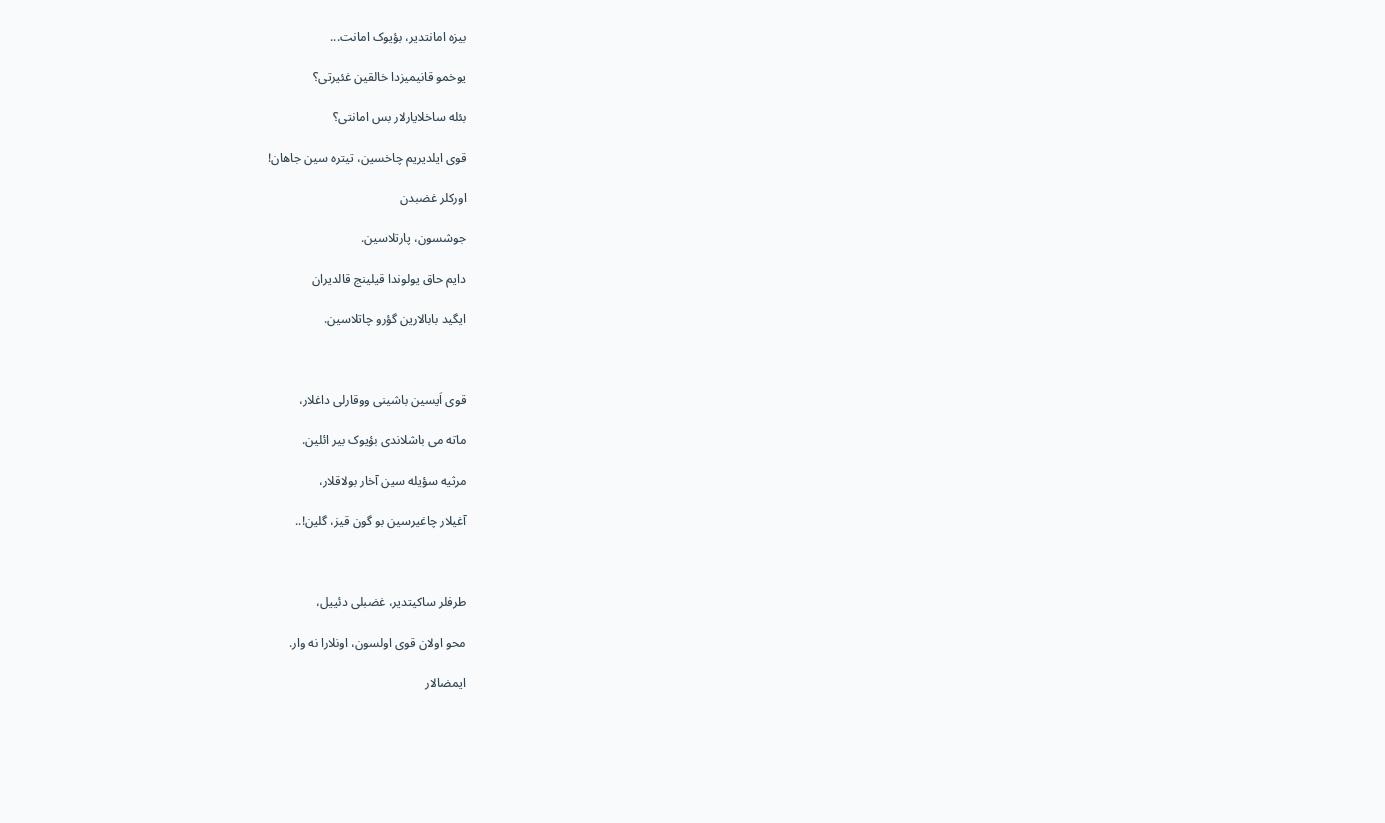بیزه امانتدیر، بؤیوک امانت...

یوخمو قانیمیزدا خالقین غئیرتی؟

بئله ساخلایارلار بس امانتی؟

قوی ایلدیریم چاخسین، تیتره سین جاهان!

اورکلر غضبدن

جوشسون، پارتلاسین.

دایم حاق یولوندا قیلینج قالدیران

ایگید بابالارین گؤرو چاتلاسین.



قوی اَیسین باشینی ووقارلی داغلار،

ماته می باشلاندی بؤیوک بیر ائلین.

مرثیه سؤیله سین آخار بولاقلار،

آغیلار چاغیرسین بو گون قیز، گلین!..



طرفلر ساکیتدیر، غضبلی دئییل،

محو اولان قوی اولسون، اونلارا نه وار.

ایمضالار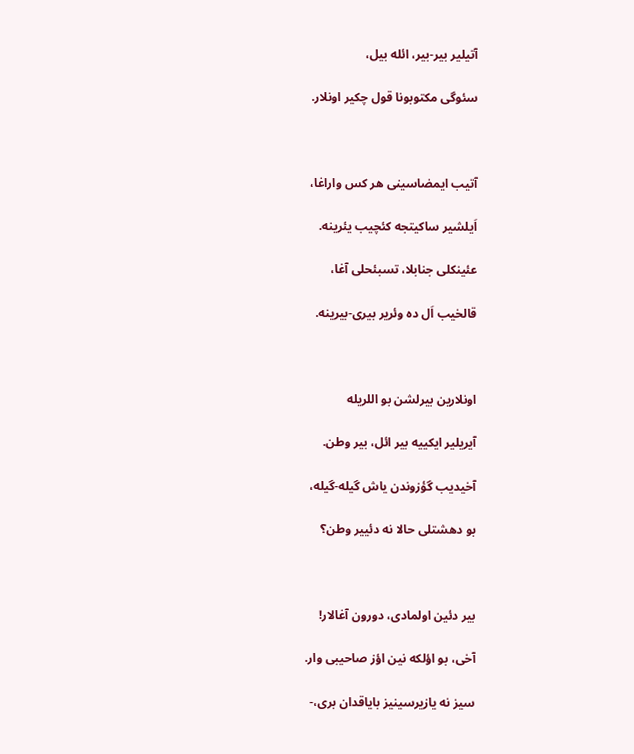آتیلیر بیر-بیر، ائله بیل،

سئوگی مکتوبونا قول چکیر اونلار.



آتیب ایمضاسینی هر کس واراغا،

اَیلشیر ساکیتجه کئچیب یئرینه.

عئینکلی جنابلا، تسبئحلی آغا،

قالخیب اَل ده وئریر بیری-بیرینه.



اونلارین بیرلشن بو اللریله

آیریلیر ایکییه بیر ائل، بیر وطن.

آخیدیب گؤزوندن یاش گیله-گیله،

بو دهشتلی حالا نه دئییر وطن؟



بیر دئین اولمادی، دورون آغالار!

آخی، بو اؤلکه نین اؤز صاحیبی وار.

سیز نه یازیرسینیز بایاقدان بری،-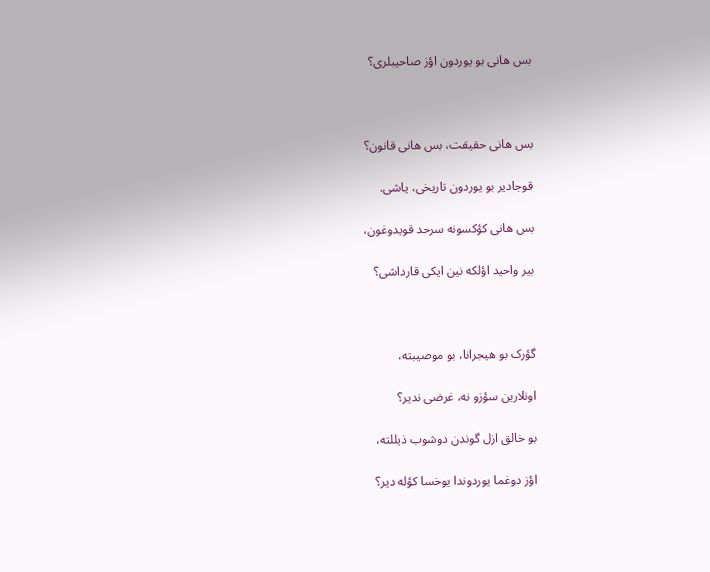بس هانی بو یوردون اؤز صاحیبلری؟



بس هانی حقیقت، بس هانی قانون؟

قوجادیر بو یوردون تاریخی، یاشی.

بس هانی کؤکسونه سرحد قویدوغون،

بیر واحید اؤلکه نین ایکی قارداشی؟



گؤرک بو هیجرانا، بو موصیبته،

اونلارین سؤزو نه، غرضی ندیر؟

بو خالق ازل گوندن دوشوب ذیللته،

اؤز دوغما یوردوندا یوخسا کؤله دیر؟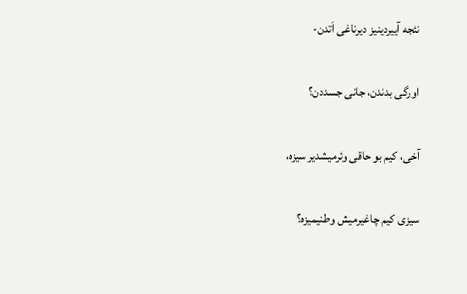نئجه آییردینیز دیرناغی اَتدن-

اورگی بدندن، جانی جسددن؟

آخی، کیم بو حاقی وئرمیشدیر سیزه،

سیزی کیم چاغیرمیش وطنیمیزه؟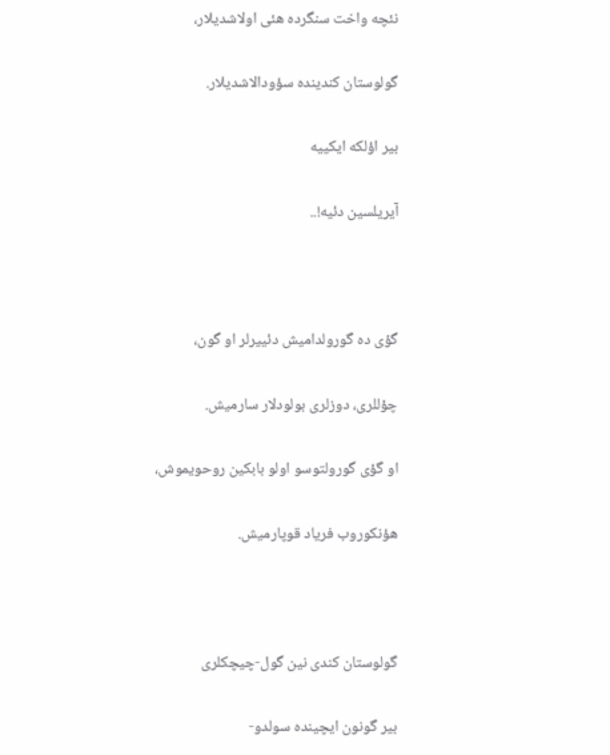نئچه واخت سنگرده هئی اولاشدیلار،

گولوستان کندینده سؤودالاشدیلار.

بیر اؤلکه ایکییه

آیریلسین دئیه!..



گؤی ده گورولدامیش دئییرلر او گون،

چؤللری، دوزلری بولودلار سارمیش.

او گؤی گورولتوسو اولو بابکین روحویموش،

هؤنکوروب فریاد قوپارمیش.



گولوستان کندی نین گول-چیچکلری

بیر گونون ایچینده سولدو-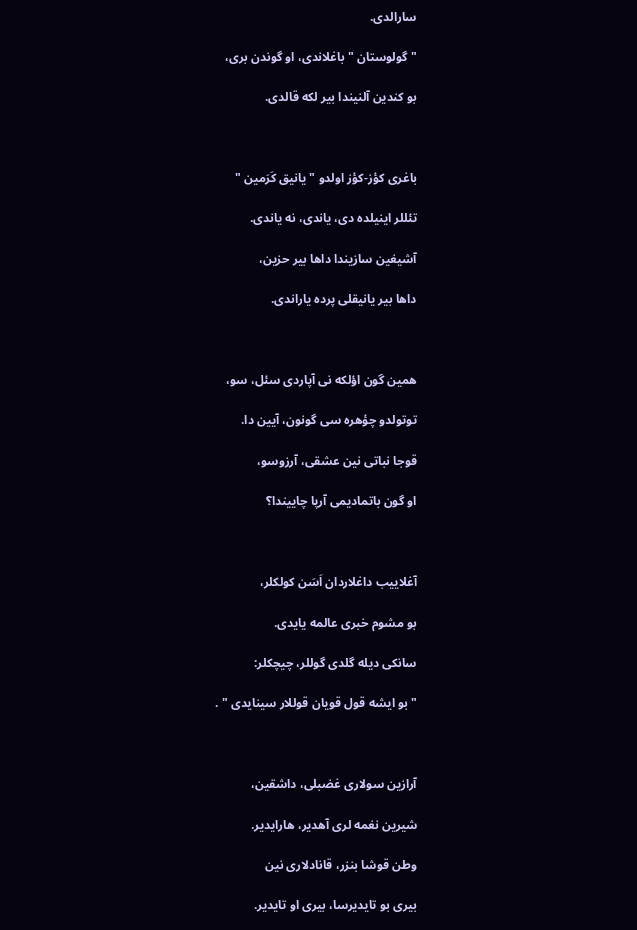سارالدی.

" گولوستان " باغلاندی، او گوندن بری،

بو کندین آلنیندا بیر لکه قالدی.



باغری کؤز-کؤز اولدو " یانیق کَرَمین "

تئللر اینیلده دی، یاندی، نه یاندی.

آشیغین سازیندا داها بیر حزین،

داها بیر یانیقلی پرده یاراندی.



همین گون اؤلکه نی آپاردی سئل، سو،

توتولدو چؤهره سی گونون، آیین دا.

قوجا نباتی نین عشقی، آرزوسو،

او گون باتمادیمی آرپا چاییندا؟



آغلاییب داغلاردان اَسَن کولکلر،

بو مشوم خبری عالمه یایدی.

سانکی دیله گلدی گوللر، چیچکلر:

" بو ایشه قول قویان قوللار سینایدی " .



آرازین سولاری غضبلی، داشقین،

شیرین نغمه لری آهدیر، هارایدیر.

وطن قوشا بنزر، قانادلاری نین

بیری بو تایدیرسا، بیری او تایدیر.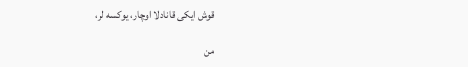قوش ایکی قانادلا اوچار، یوکسه لر،

من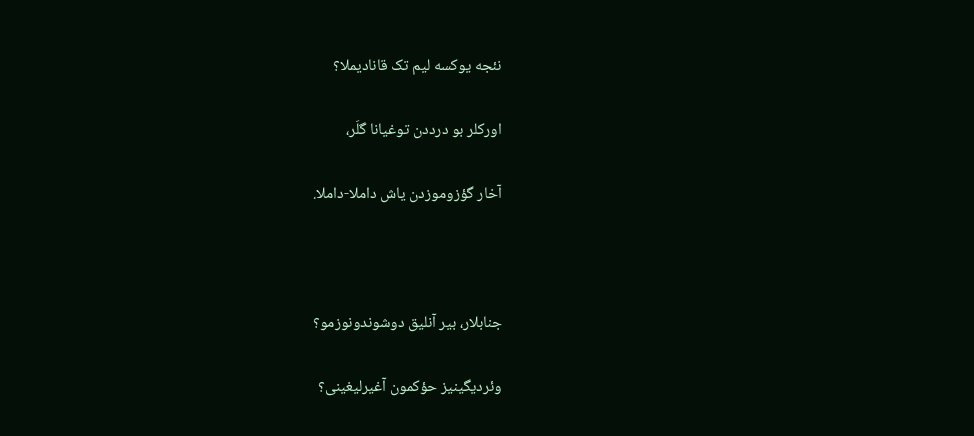نئجه یوکسه لیم تک قانادیملا؟

اورکلر بو درددن توغیانا گلَر،

آخار گؤزوموزدن یاش داملا-داملا.



جنابلار، بیر آنلیق دوشوندونوزمو؟

وئردیگینیز حؤکمون آغیرلیغینی؟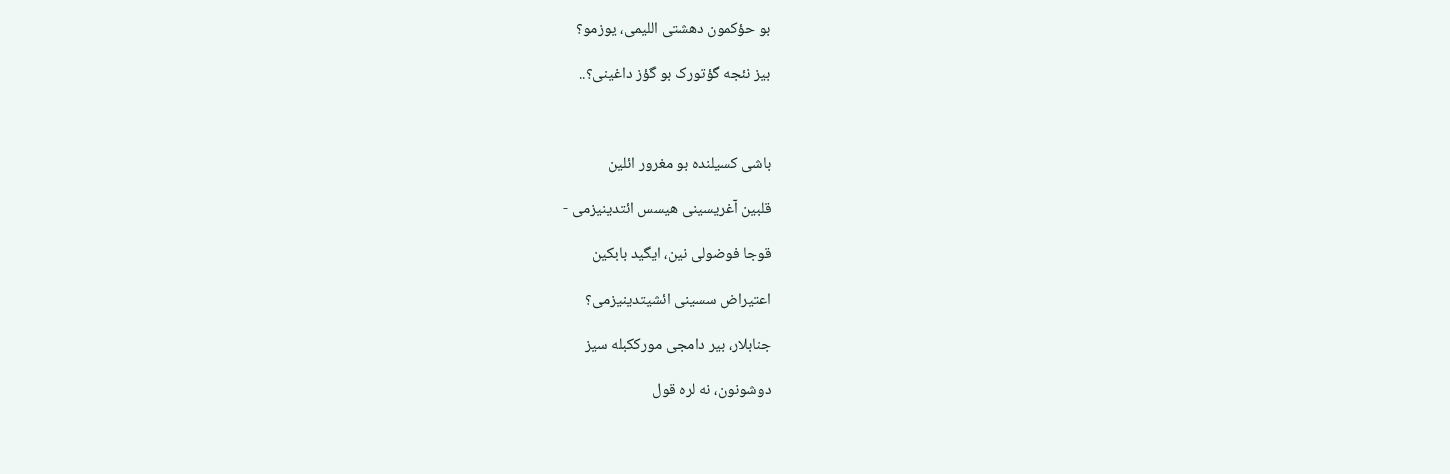بو حؤکمون دهشتی اللیمی، یوزمو؟

بیز نئجه گؤتورک بو گؤز داغینی؟..



باشی کسیلنده بو مغرور ائلین

قلبین آغریسینی هیسس ائتدینیزمی -

قوجا فوضولی نین، ایگید بابکین

اعتیراض سسینی ائشیتدینیزمی؟

جنابلار، بیر دامجی مورککبله سیز

دوشونون، نه لره قول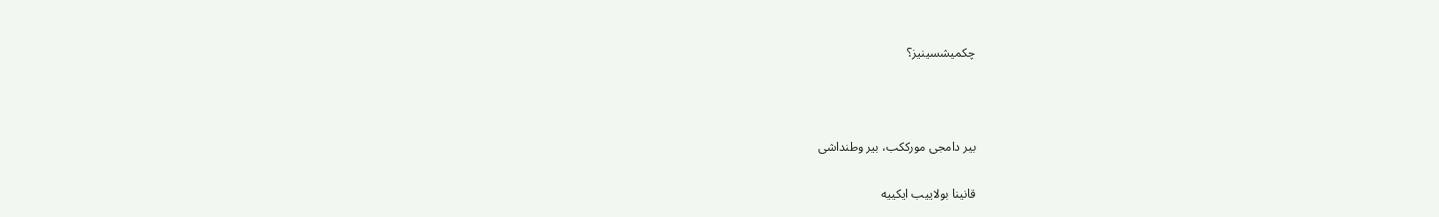چکمیشسینیز؟



بیر دامجی مورککب، بیر وطنداشی

قانینا بولاییب ایکییه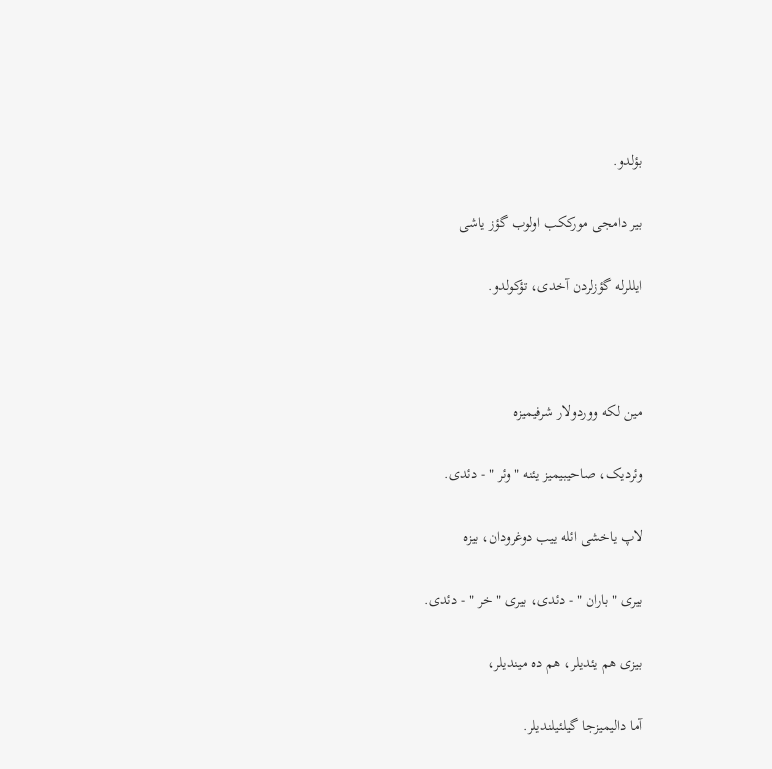بؤلدو.

بیر دامجی مورککب اولوب گؤز یاشی

ایللرله گؤزلردن آخدی، تؤکولدو.



مین لکه ووردولار شرفیمیزه

وئردیک، صاحیبیمیز یئنه " وئر " - دئدی.

لاپ یاخشی ائله ییب دوغرودان، بیزه

بیری " باران " - دئدی، بیری " خر " - دئدی.

بیزی هم یئدیلر، هم ده میندیلر،

آما دالیمیزجا گیلئیلندیلر.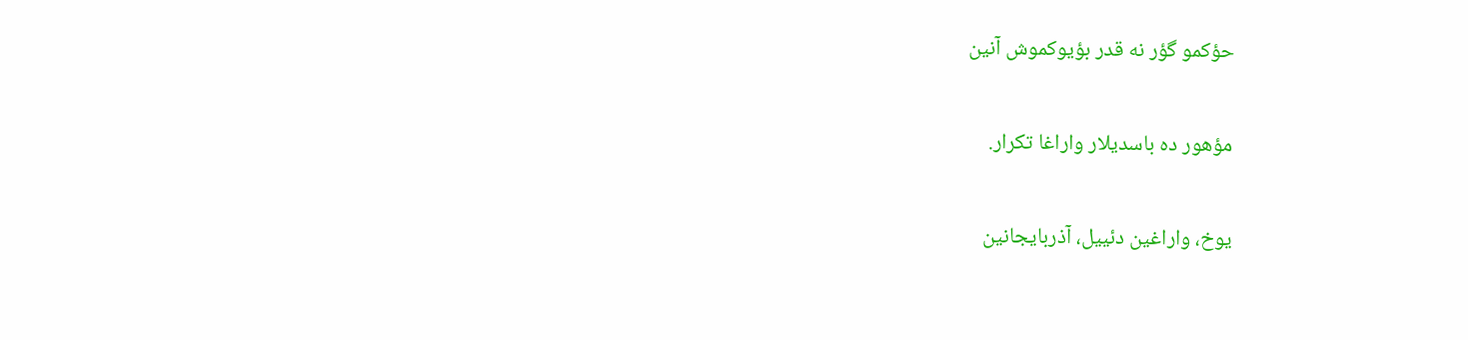حؤکمو گؤر نه قدر بؤیوکموش آنین

مؤهور ده باسدیلار واراغا تکرار.

یوخ، واراغین دئییل، آذربایجانین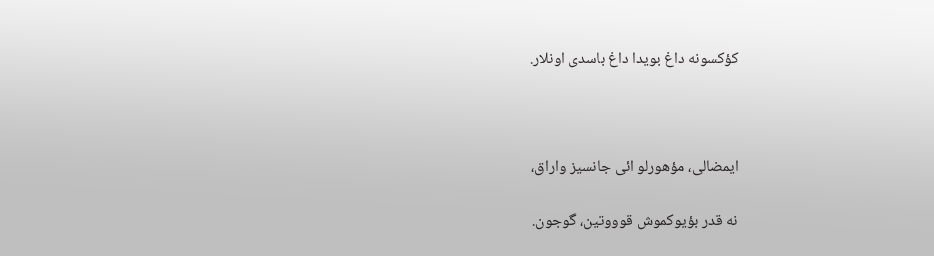کؤکسونه داغ بویدا داغ باسدی اونلار.



ایمضالی، مؤهورلو ائی جانسیز واراق،

نه قدر بؤیوکموش قوووتین، گوجون.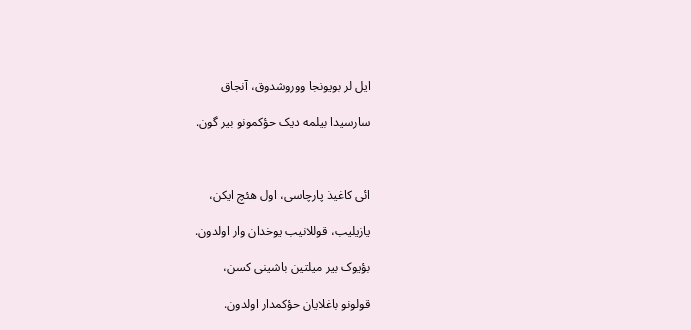ایل لر بویونجا ووروشدوق، آنجاق

سارسیدا بیلمه دیک حؤکمونو بیر گون.



ائی کاغیذ پارچاسی، اول هئچ ایکن،

یازیلیب، قوللانیب یوخدان وار اولدون.

بؤیوک بیر میلتین باشینی کسن،

قولونو باغلایان حؤکمدار اولدون.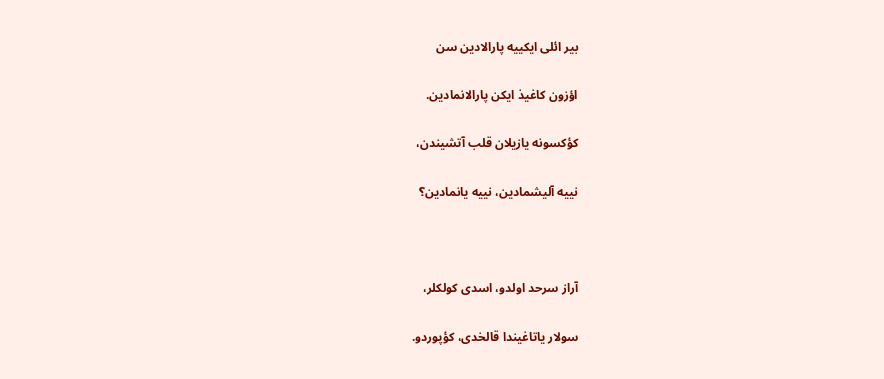بیر ائلی ایکییه پارالادین سن

اؤزون کاغیذ ایکن پارالانمادین.

کؤکسونه یازیلان قلب آتشیندن،

نییه آلیشمادین، نییه یانمادین؟



آراز سرحد اولدو، اسدی کولکلر،

سولار یاتاغیندا قالخدی، کؤپوردو.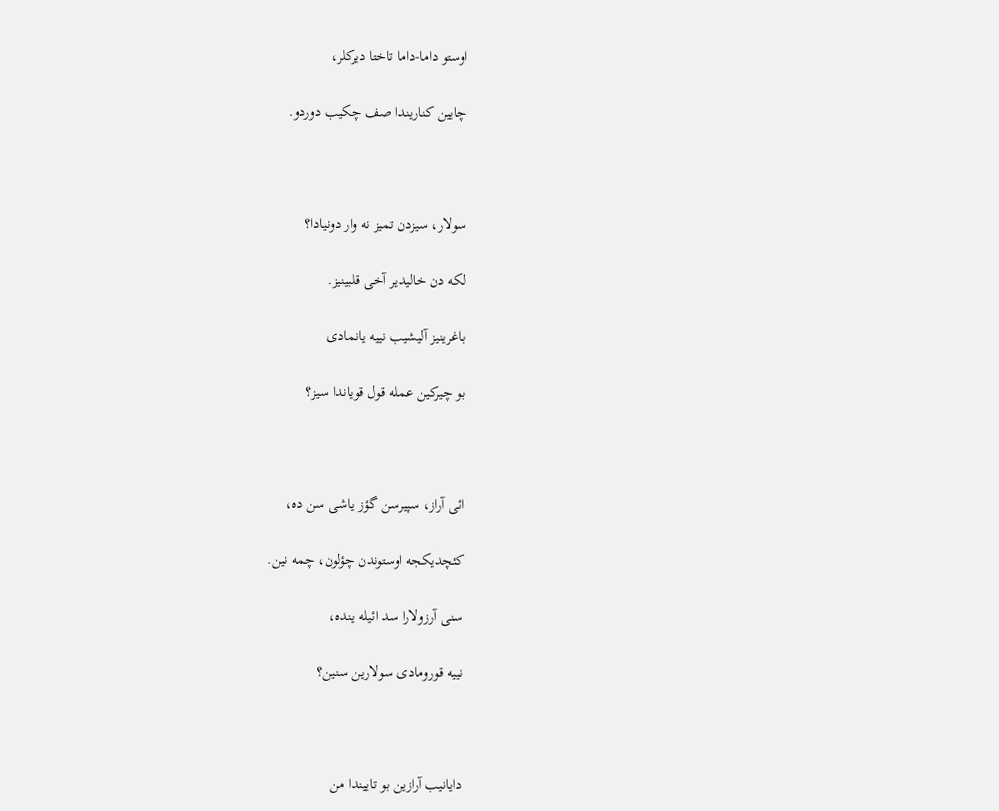اوستو داما-داما تاختا دیرکلر،

چایین کناریندا صف چکیب دوردو.



سولار، سیزدن تمیز نه وار دونیادا؟

لکه دن خالیدیر آخی قلبینیز.

باغرینیز آلیشیب نییه یانمادی

بو چیرکین عمله قول قویاندا سیز؟



ائی آراز، سپیرسن گؤز یاشی سن ده،

کئچدیکجه اوستوندن چؤلون، چمه نین.

سنی آرزولارا سد ائیله ینده،

نییه قورومادی سولارین سنین؟



دایانیب آرازین بو تاییندا من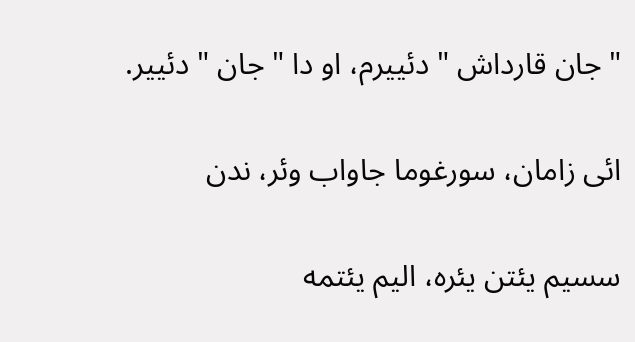" جان قارداش " دئییرم، او دا " جان " دئییر.

ائی زامان، سورغوما جاواب وئر، ندن

سسیم یئتن یئره، الیم یئتمه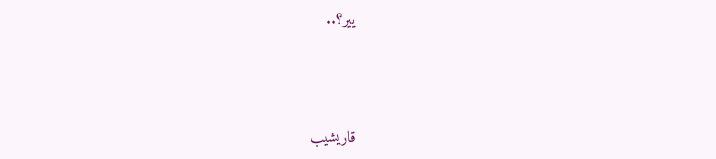ییر؟..



قاریشیب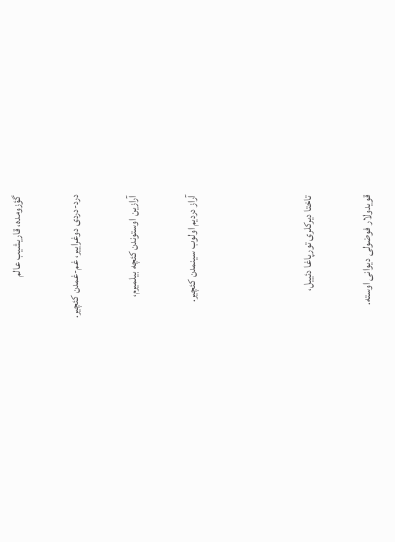گؤزومده، قاریشیب عالم

درد-دردی دوغراییر، غم-غمدن کئچیر.

آرازین اوستوندن کئچه بیلمیرم،

آراز دردیم اولوب سینمدن کئچیر.



تاختا دیرکلری تورپاغا دئییل،

قویدولار فوضولی دیوانی اوسته.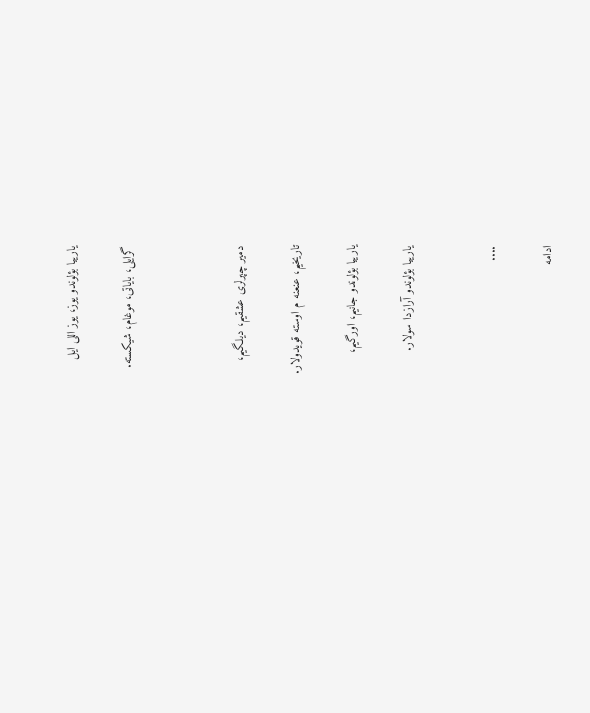یارییا بؤلوندو یوز، یوز اللی ایل

گرایلی، بایاتی، موغام، شیکسته.



دمیر چپرلری عشقیم، دیلگیم،

تاریخیم، عنعنه م اوسته قویدولار.

یارییا بؤلوندو جانیم، اورگیم،

یارییا بؤلوندو آرازدا سولار.


....

ادامه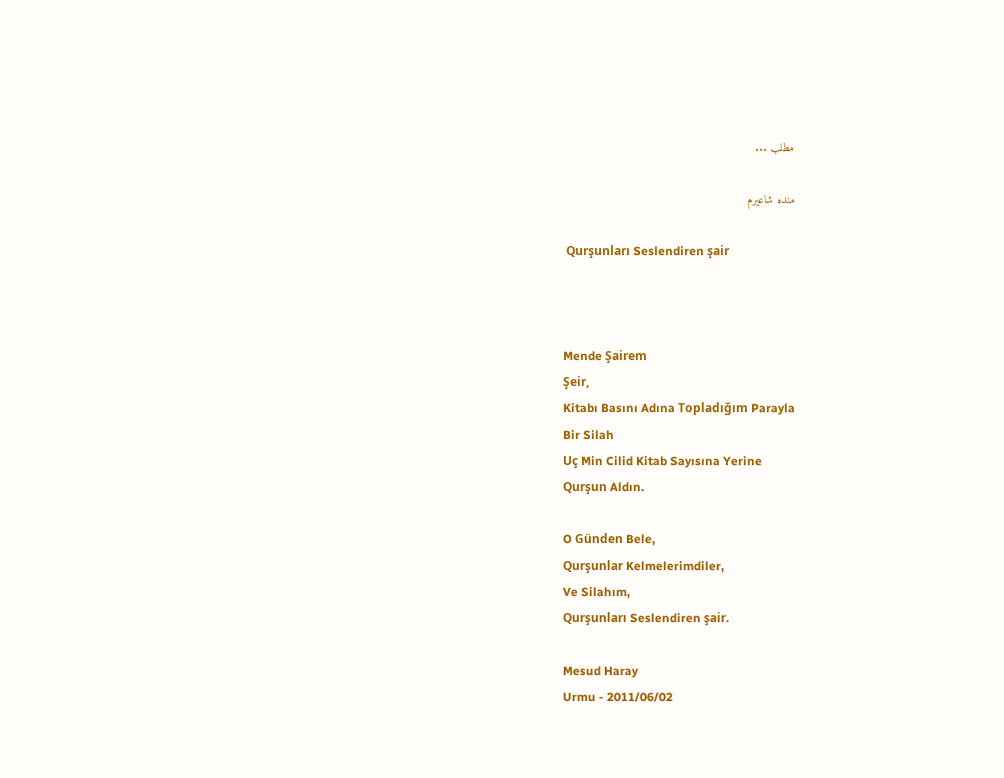مطلب ...

منده شاعیرم

 Qurşunları Seslendiren şair



Mende Şairem
Şeir,
Kitabı Basını Adına Topladığım Parayla
Bir Silah
Uç Min Cilid Kitab Sayısına Yerine
Qurşun Aldın.

O Günden Bele,
Qurşunlar Kelmelerimdiler,
Ve Silahım,
Qurşunları Seslendiren şair.

Mesud Haray
Urmu - 2011/06/02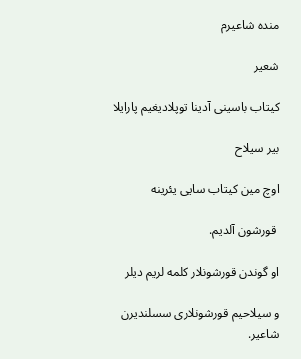منده شاعیرم

شعیر

کیتاب باسینی آدینا توپلادیغیم پارایلا

بیر سیلاح

اوچ مین کیتاب سایی یئرینه

 قورشون آلدیم.

او گوندن قورشونلار کلمه لریم دیلر

و سیلاحیم قورشونلاری سسلندیرن شاعیر.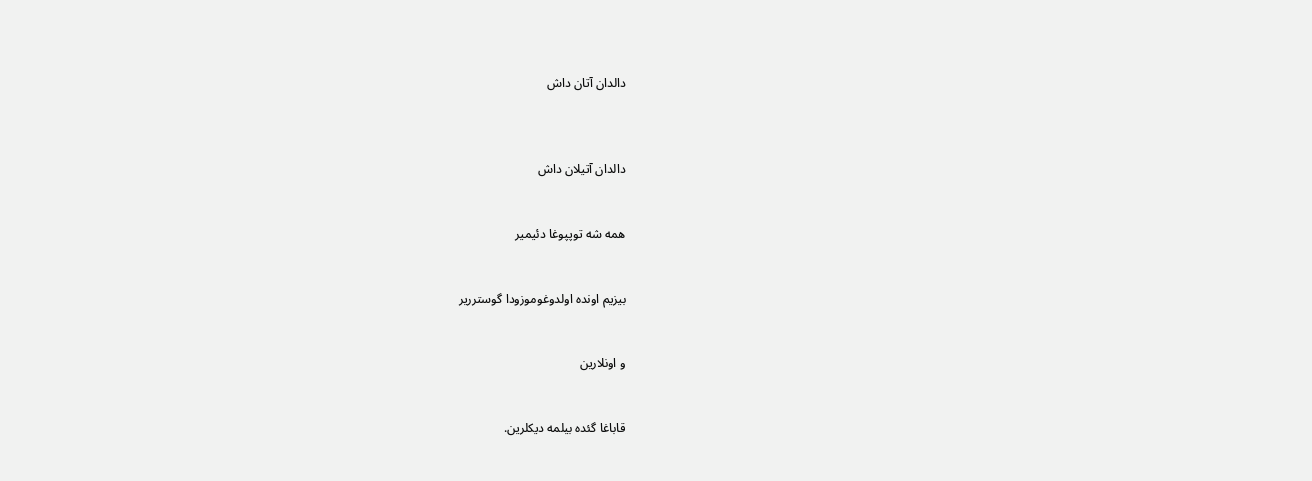دالدان آتان داش



دالدان آتیلان داش


همه شه توپپوغا دئیمیر


بیزیم اونده اولدوغوموزودا گوسترریر


و اونلارین


قاباغا گئده بیلمه دیکلرین.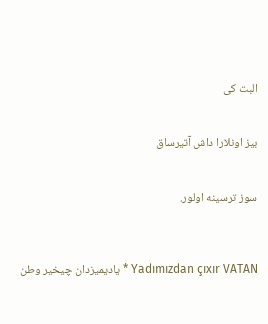البت کی


بیز اونلارا داش آتیرساق


سوز ترسینه اولور.



Yadımızdan çıxır VATAN * یادیمیزدان چیخیر وطن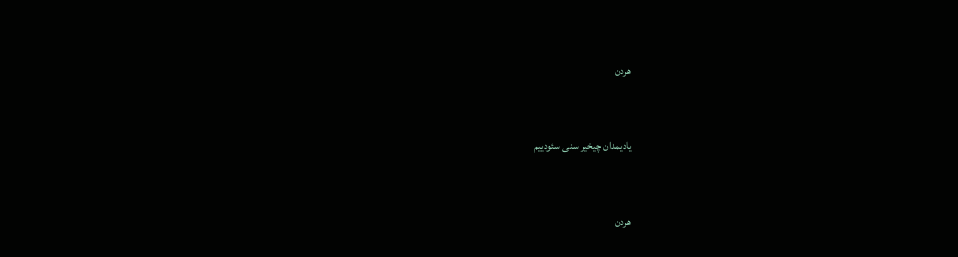هردن


یادیمدان چیخیر سنی سئودییم


هردن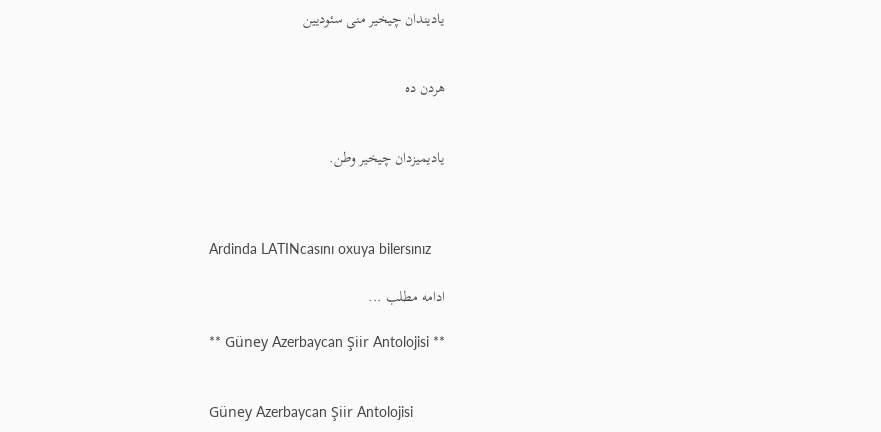یادیندان چیخیر منی سئودیین


هردن ده


یادیمیزدان چیخیر وطن.



Ardinda LATINcasını oxuya bilersınız

ادامه مطلب ...

** Güney Azerbaycan Şiir Antolojisi **


Güney Azerbaycan Şiir Antolojisi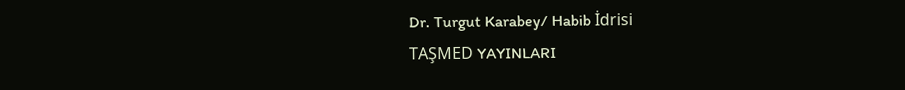Dr. Turgut Karabey/ Habib İdrisi
TAŞMED YAYINLARI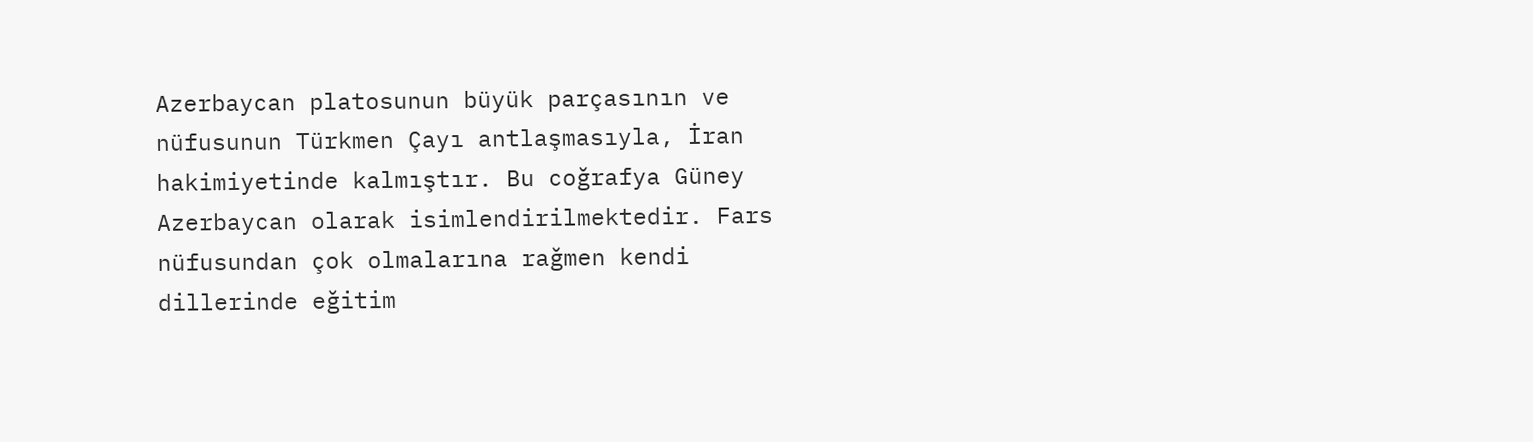Azerbaycan platosunun büyük parçasının ve nüfusunun Türkmen Çayı antlaşmasıyla, İran hakimiyetinde kalmıştır. Bu coğrafya Güney Azerbaycan olarak isimlendirilmektedir. Fars nüfusundan çok olmalarına rağmen kendi dillerinde eğitim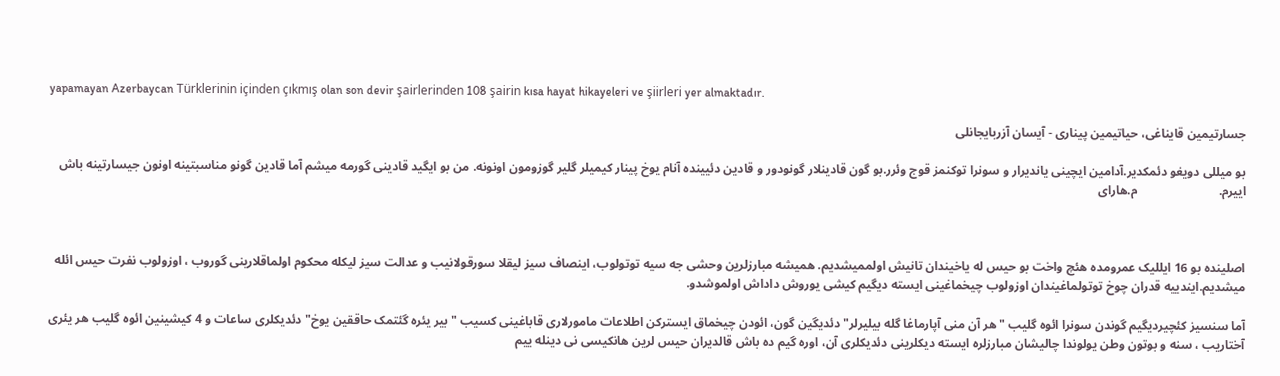yapamayan Azerbaycan Türklerinin içinden çıkmış olan son devir şairlerinden 108 şairin kısa hayat hikayeleri ve şiirleri yer almaktadır.

جسارتیمین قایناغی، حیاتیمین پیناری - آیسان آزربایجانلی

بو میللی دویغو دئمکدیر.آدامین ایچینی یاندیرار و سونرا توکنمز قوج وئرر.بو گون قادینلار گونودور و قادین دئیینده آنام یوخ پینار کیمیلر گلیر گوزومون اونونه. من بو ایگید قادینی گورمه میشم آما قادین گونو مناسبتینه اونون جیسارتینه باش اییرم.                          م.هارای



اصلینده بو 16 ایللیک عمرومده هئچ واخت بو حیس له یاخیندان تانیش اولممیشدیم. همیشه مبارزلرین وحشی جه سیه توتولوب، اینصاف سیز لیقلا سورقولانیب و عدالت سیز لیکله محکوم اولماقلارینی گوروب ، اوزولوب نفرت حیس ائله میشدیم.ایندییه قدران چوخ توتولماغیندان اوزولوب چیخماغینی ایسته دیگیم کیشی یوروش داداش اولموشدو.

آما سنسیز کئچیردیگیم گوندن سونرا ائوه گلیب "هر آن منی آپارماغا گله بیلیرلر" دئدیگین گون، ائودن چیخماق ایسترکن اطلاعات مامورلاری قاباغینی کسیب "بیر یئره گئتمک حاققین یوخ" دئدیکلری ساعات و 4 کیشینین ائوه گلیب هر یئری آختاریب ، سنه و بوتون وطن یولوندا چالیشان مبارزلره ایسته دیکلرینی دئدیکلری آن، اوره گیم ده باش قالدیران حیس لرین هانکیسی نی دینله ییم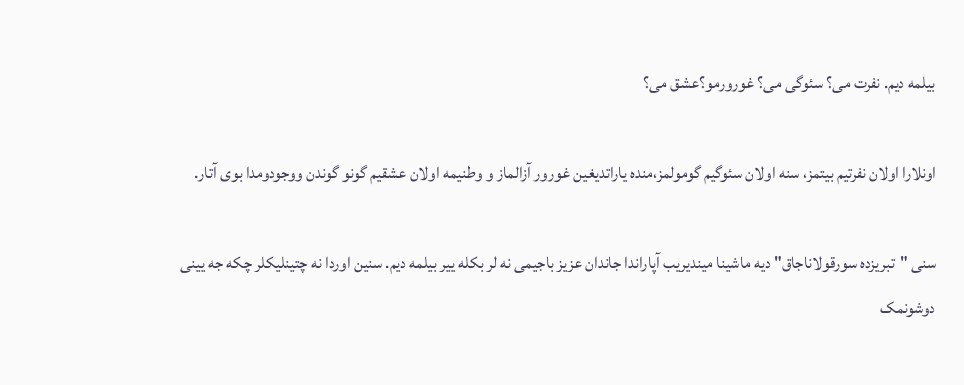بیلمه دیم. نفرت می؟ سئوگی می؟ غورورمو؟عشق می؟

اونلارا اولان نفرتیم بیتمز، سنه اولان سئوگیم گومولمز،منده یاراتدیغین غورور آزالماز و وطنیمه اولان عشقیم گونو گوندن ووجودومدا بوی آتار.

سنی "تبریزده سورقولاناجاق" دیه ماشینا میندیریب آپاراندا جاندان عزیز باجیمی نه لر بکله ییر بیلمه دیم. سنین اوردا نه چتینلیکلر چکه جه یینی دوشونمک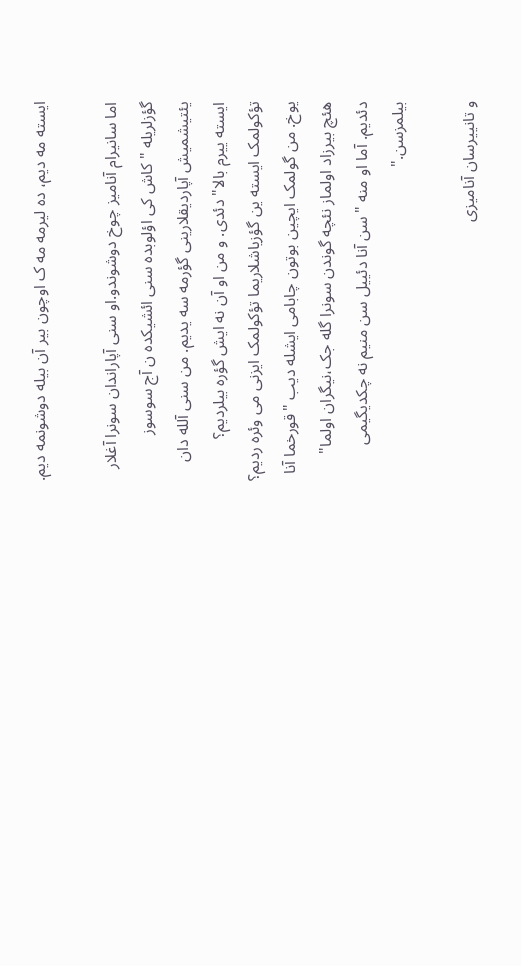ایسته مه دیم، ده لیرمه مه ک اوچون بیر آن بیله دوشونمه دیم.

اما سانیرام آنامیز چوخ دوشوندو.او سنی آپاراندان سونرا آغلار گؤزلریله "کاش کی اؤلوبده سنی ائشیکده ن آج سوسوز یئتیشمیش آپاردیقلارینی گؤرمه سه یدیم. من سنی آلله دان ایسته ییرم بالا" دئدی. و من او آن نه ایش گؤره بیلردیم؟ تؤکولمک ایسته ین گؤزیاشلاریما تؤکولمک ایزنی می وئره ردیم؟ یوخ. من گولمک ایچین بوتون چابامی ایشله دیب "قورخما آنا هئچ بیرزاد اولماز نئچه گوندن سونرا گله جک،نیگران اولما" دئدیم. آما او منه "سن آنا دئییل سن منیم نه چکدیگیمی بیلمزسن."

و تانییرسان آنامیزی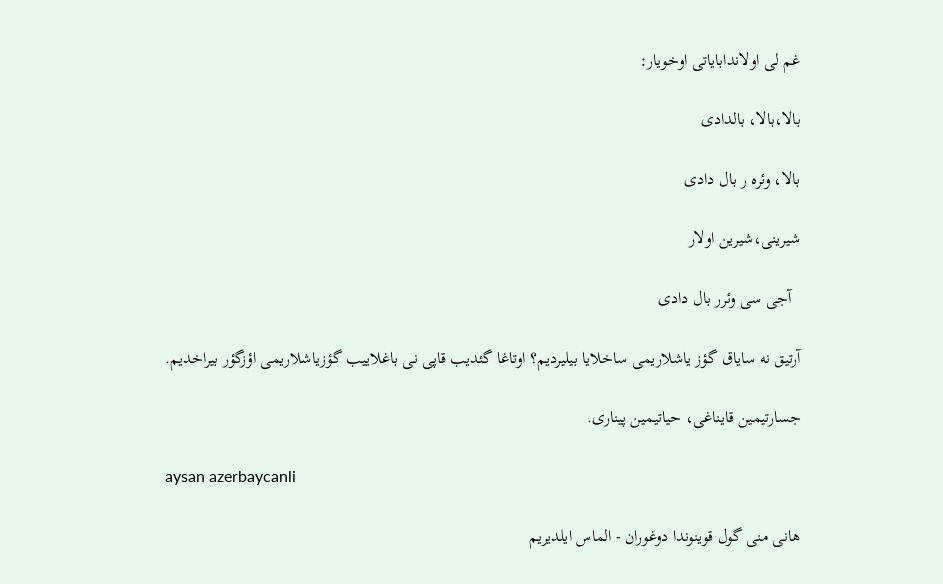غم لی اولاندابایاتی اوخویار:

بالا،بالا، بالدادی

بالا، وئره ر بال دادی

شیرینی،شیرین اولار

  آجی سی وئرر بال دادی

آرتیق نه سایاق گؤز یاشلاریمی ساخلایا بیلیردیم؟ اوتاغا گئدیب قاپی نی باغلاییب گؤزیاشلاریمی اؤزگؤر بیراخدیم.

جسارتیمین قایناغی، حیاتیمین پیناری.

aysan azerbaycanli

هانی منی گول قوینوندا دوغوران - الماس ایلدیریم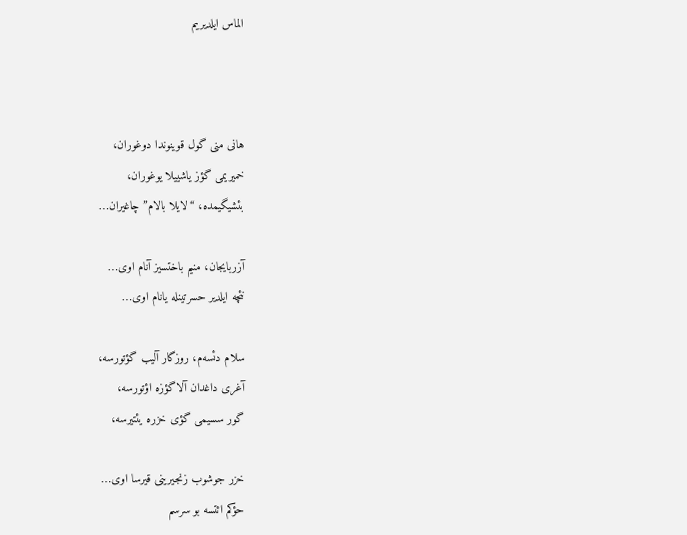الماس ایلدیریم



هانی منی گول قوینوندا دوغوران،
خمیریمی گؤز یاشییلا یوغوران،
بئشیگیمده، “لایلا بالام” چاغیران…

آزربایجان، منیم باختسیز آنام اوی…
نئچه ایلدیر حسرتینله یانام اوی…

سلام دئسه‌م، روزگار آلیب گؤتورسه،
آغری داغدان آلاگؤزه اؤتورسه،
گور سسیمی گؤی خزره یئتیرسه،

خزر جوشوب زنجیرینی قیرسا اوی…
حؤکم ائتسه بو سرسم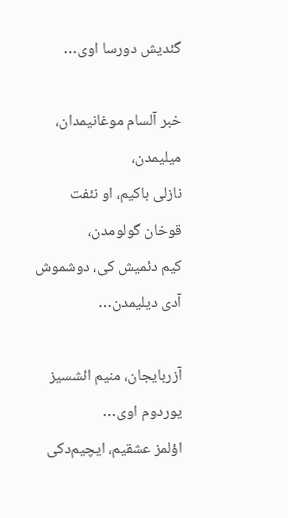گئدیش دورسا اوی…

خبر آلسام موغانیمدان، میلیمدن،
نازلی باکیم، او نئفت قوخان گولومدن،
کیم دئمیش کی، دوشموش آدی دیلیمدن…

آزربایجان، منیم ائشسیز یوردوم اوی…
اؤلمز عشقیم، ایچیم‌دکی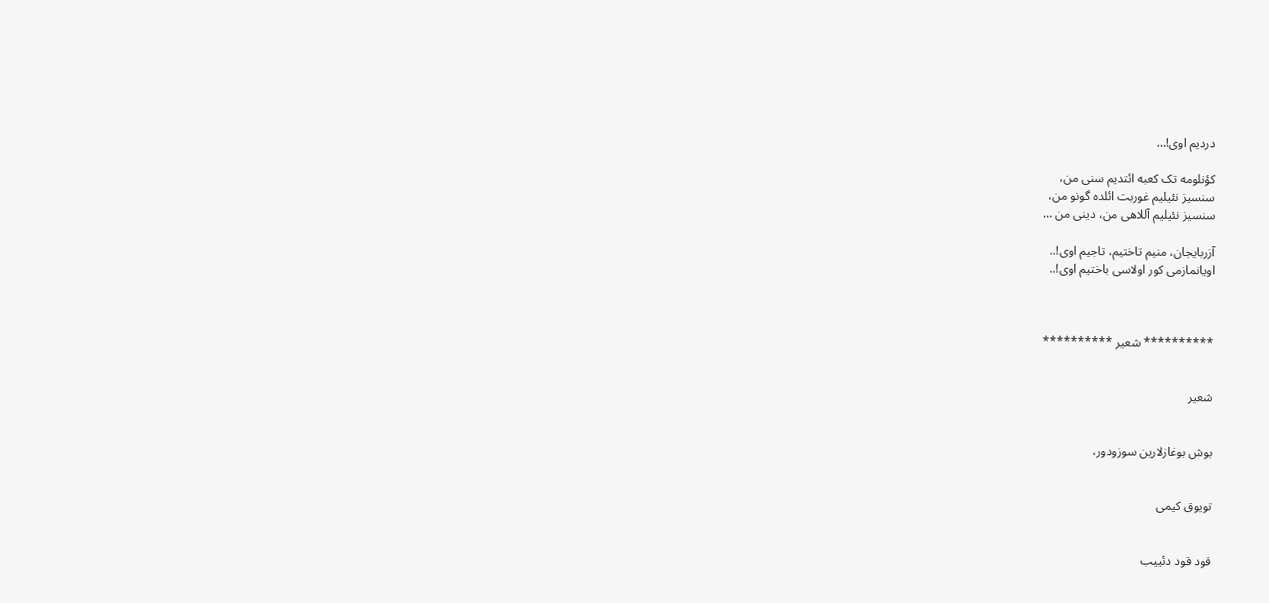دردیم اوی!…

کؤنلومه تک کعبه ائتدیم سنی من،
سنسیز نئیلیم غوربت ائلده گونو من،
سنسیز نئیلیم آللاهی من، دینی من …

آزربایجان، منیم تاختیم، تاجیم اوی!..
اویانمازمی کور اولاسی باختیم اوی!..



********** شعیر **********


شعیر


بوش بوغازلارین سوزودور،


تویوق کیمی


قود قود دئییب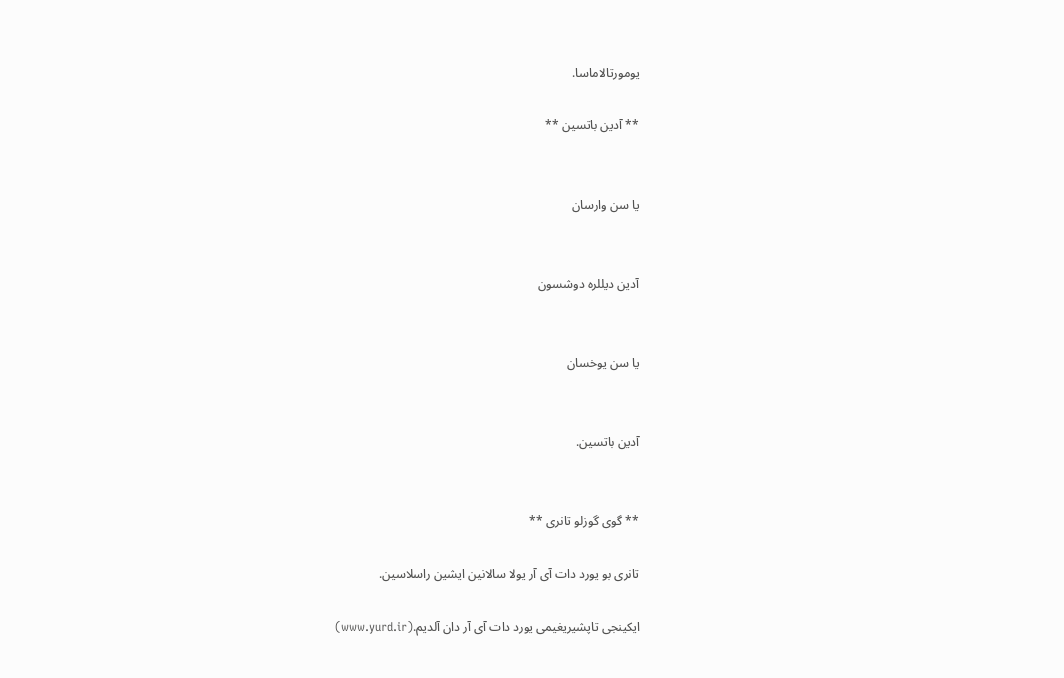یومورتالاماسا.

** آدین باتسین **


یا سن وارسان


آدین دیللره دوشسون


یا سن یوخسان


آدین باتسین.


** گوی گوزلو تانری **

تانری بو یورد دات آی آر یولا سالانین ایشین راسلاسین.

ایکینجی تاپشیریغیمی یورد دات آی آر دان آلدیم.(www.yurd.ir)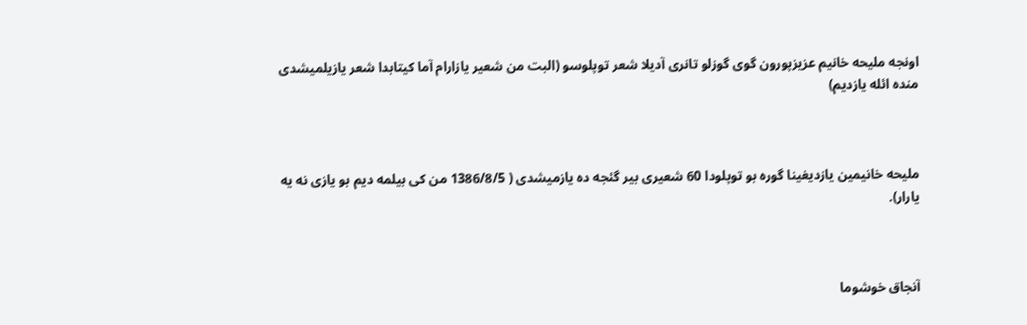اونجه ملیحه خانیم عزیزپورون گوی گوزلو تانری آدیلا شعر توپلوسو (البت من شعیر یازارام آما کیتابدا شعر یازیلمیشدی منده ائله یازدیم)



ملیحه خانیمین یازدیغینا گوره بو توپلودا 60 شعیری بیر گئجه ده یازمیشدی ( 1386/8/5 من کی بیلمه دیم بو یازی نه یه یارار).



آنجاق خوشوما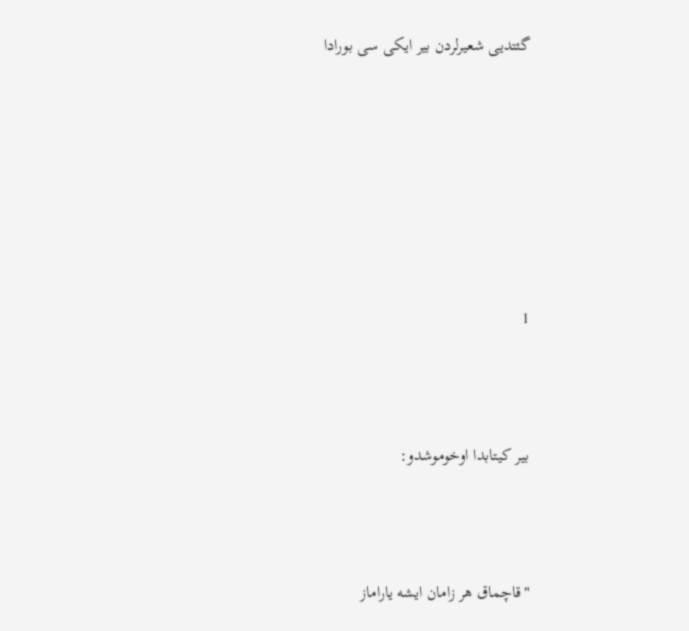گئتدیی شعیرلردن بیر ایکی سی بورادا







1



بیر کیتابدا اوخوموشدو:



"قاچماق هر زامان ایشه یاراماز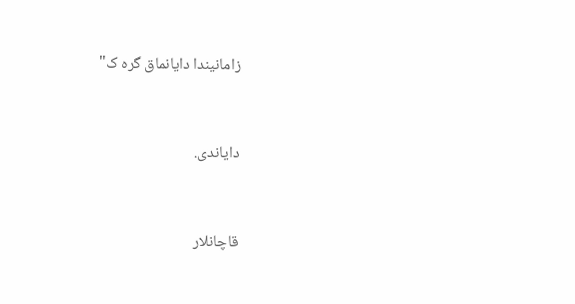زامانیندا دایانماق گره ک"



دایاندی.



قاچانلار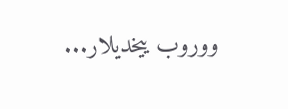ووروب ییخدیلار...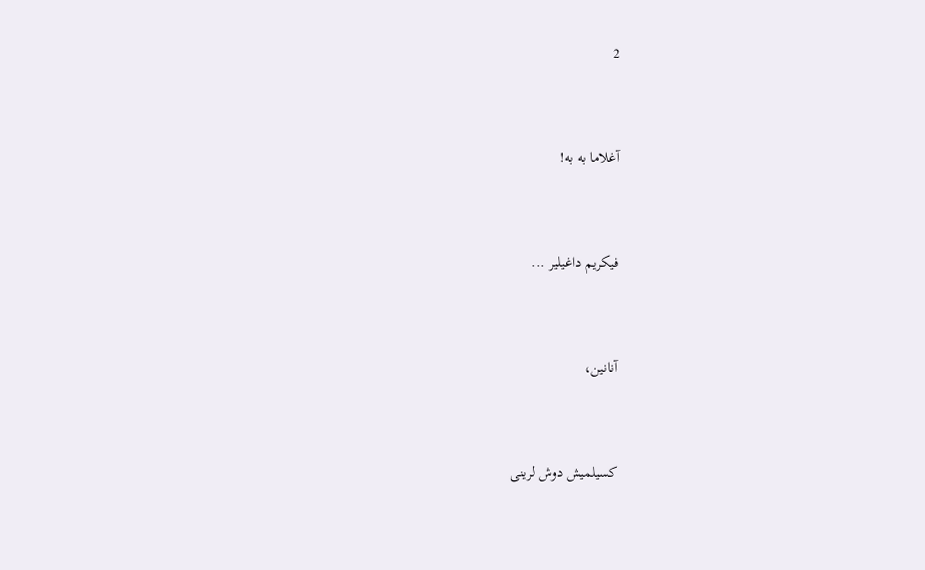2



آغلاما به به!



فیکریم داغیلیر ...



آنانین،



کسیلمیش دوش لرینی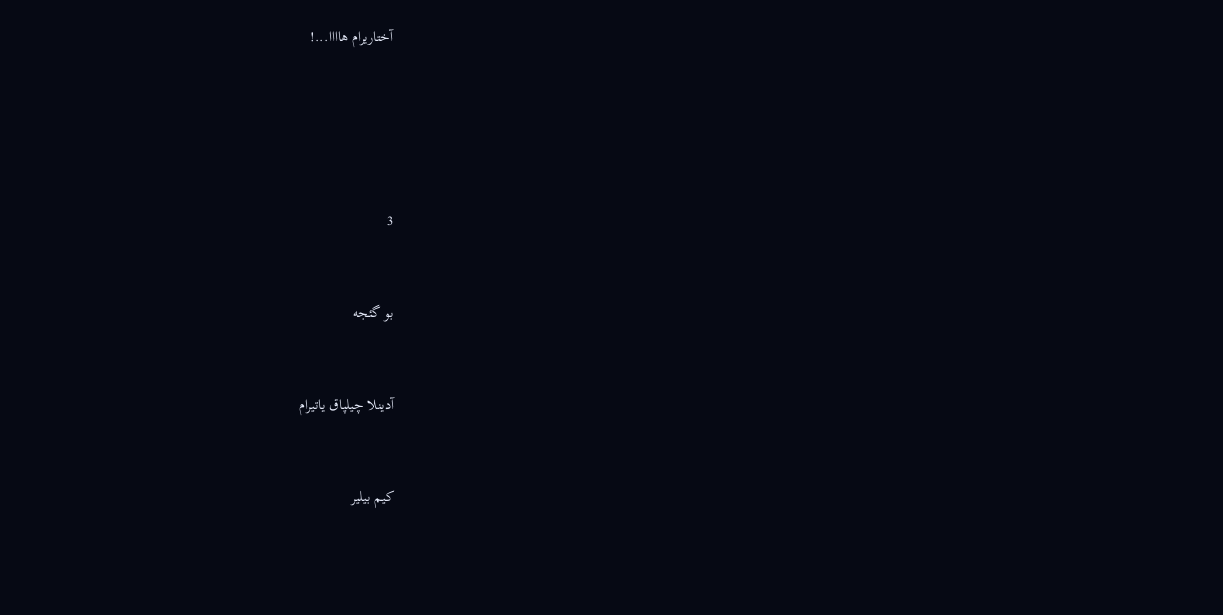آختاریرام هاااا...!







3



بو گئجه



آدینلا چیلپاق یاتیرام



کیم بیلیر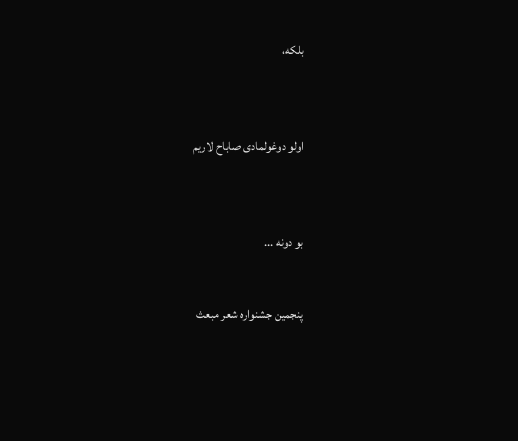بلکه،



اولو دوغولمادی صاباح لاریم



بو دونه ...


پنجمین جشنواره شعر مبعث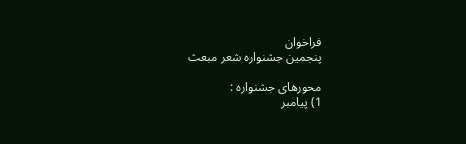فراخوان
پنجمین جشنواره شعر مبعث

محورهای جشنواره :
1) پیامبر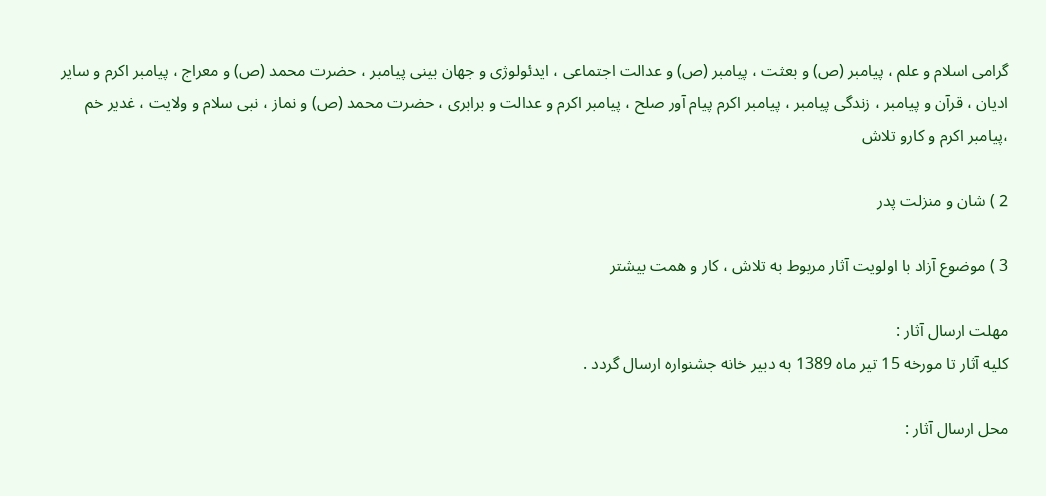گرامی اسلام و علم ، پیامبر (ص) و بعثت ، پیامبر (ص) و عدالت اجتماعی ، ایدئولوژی و جهان بینی پیامبر ، حضرت محمد (ص) و معراج ، پیامبر اکرم و سایر ادیان ، قرآن و پیامبر ، زندگی پیامبر ، پیامبر اکرم پیام آور صلح ، پیامبر اکرم و عدالت و برابری ، حضرت محمد (ص) و نماز ، نبی سلام و ولایت ، غدیر خم ،پیامبر اکرم و کارو تلاش

2 ) شان و منزلت پدر

3 ) موضوع آزاد با اولویت آثار مربوط به تلاش ، کار و همت بیشتر

مهلت ارسال آثار :
کلیه آثار تا مورخه 15 تیر ماه 1389 به دبیر خانه جشنواره ارسال گردد .

محل ارسال آثار :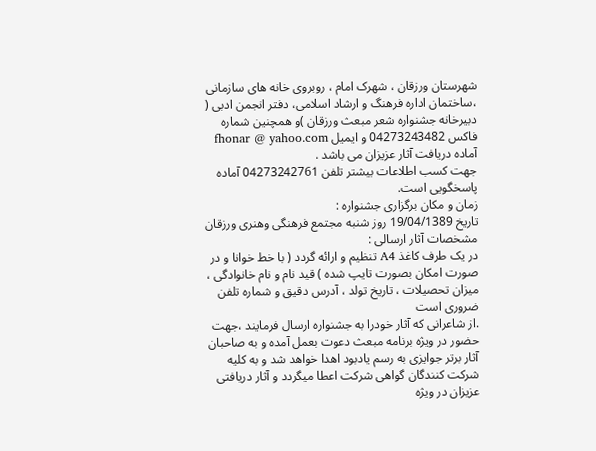شهرستان ورزقان ، شهرک امام ، روبروی خانه های سازمانی ،ساختمان اداره فرهنگ و ارشاد اسلامی، دفتر انجمن ادبی ( دبیرخانه جشنواره شعر مبعث ورزقان )و همچنین شماره فاکس 04273243482 و ایمیل fhonar @ yahoo.com آماده دریافت آثار عزیزان می باشد .
جهت کسب اطلاعات بیشتر تلفن 04273242761 آماده پاسخگویی است.
زمان و مکان برگزاری جشنواره :
تاریخ 19/04/1389 روز شنبه مجتمع فرهنگی وهنری ورزقان
مشخصات آثار ارسالی :
در یک طرف کاغذ A4 تنظیم و ارائه گردد ( با خط خوانا و در صورت امکان بصورت تایپ شده ) قید نام و نام خانوادگی ، میزان تحصیلات ، تاریخ تولد ، آدرس دقیق و شماره تلفن ضروری است
.از شاعرانی که آثار خودرا به جشنواره ارسال فرمایند ،جهت حضور در ویژه برنامه مبعث دعوت بعمل آمده و به صاحبان آثار برتر جوایزی به رسم یادبود اهدا خواهد شد و به کلیه شرکت کنندگان گواهی شرکت اعطا میگردد و آثار دریافتی عزیزان در ویژه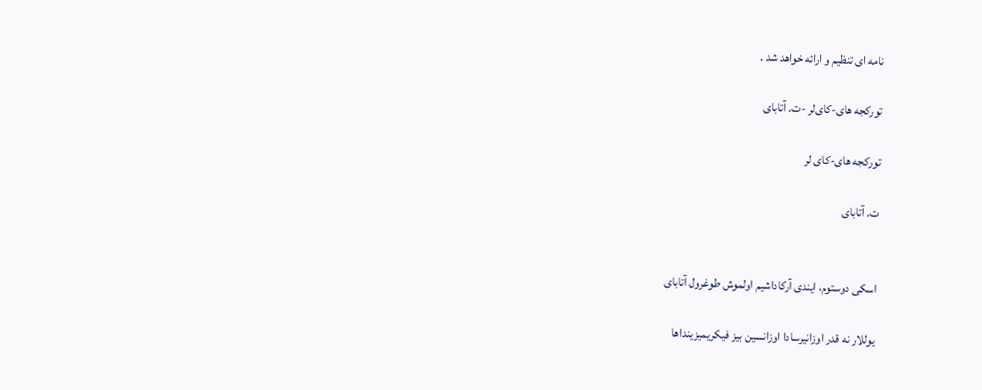نامه ای تنظیم و ارائه خواهد شد .

تورکجه های-کای‌لر -ت. آتابای

تورکجه های-کای لر

ت. آتابای


اسکی دوستوم، ایندی آرکاداشیم اولموش طوغرول آتابای

یوللار نه قدر اوزانیرسادا اوزانسین بیز فیکریمیزینداها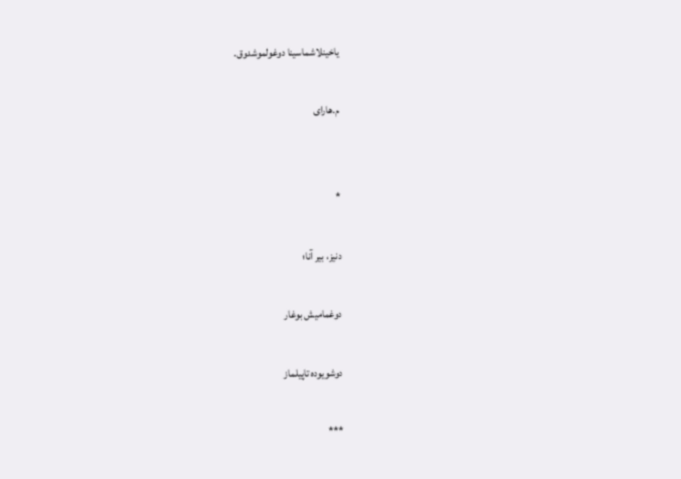یاخینلاشماسینا دوغولموشدوق.

م.هارای


*

دنیز، بیر آنا؛

دوغمامیش بوغار

دوشویوده تاپیلماز

***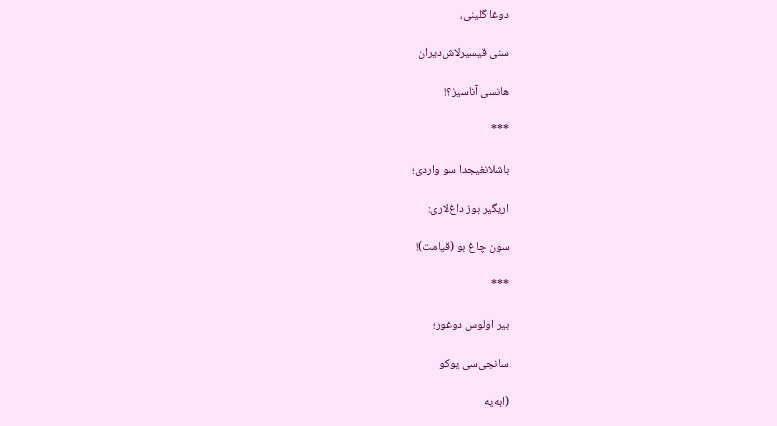دوغا گلینی،

سنی قیسیرلاش‌دیران

هانسی آنا‌سیز؟!

***

باشلانغیجدا سو واردی؛

اریگیر بوز داغ‌لاری:

سون چاغ بو (قیامت)!

***

بیر اولوس دوغور؛

سانجی‌سی یوکو

(ابه‌یه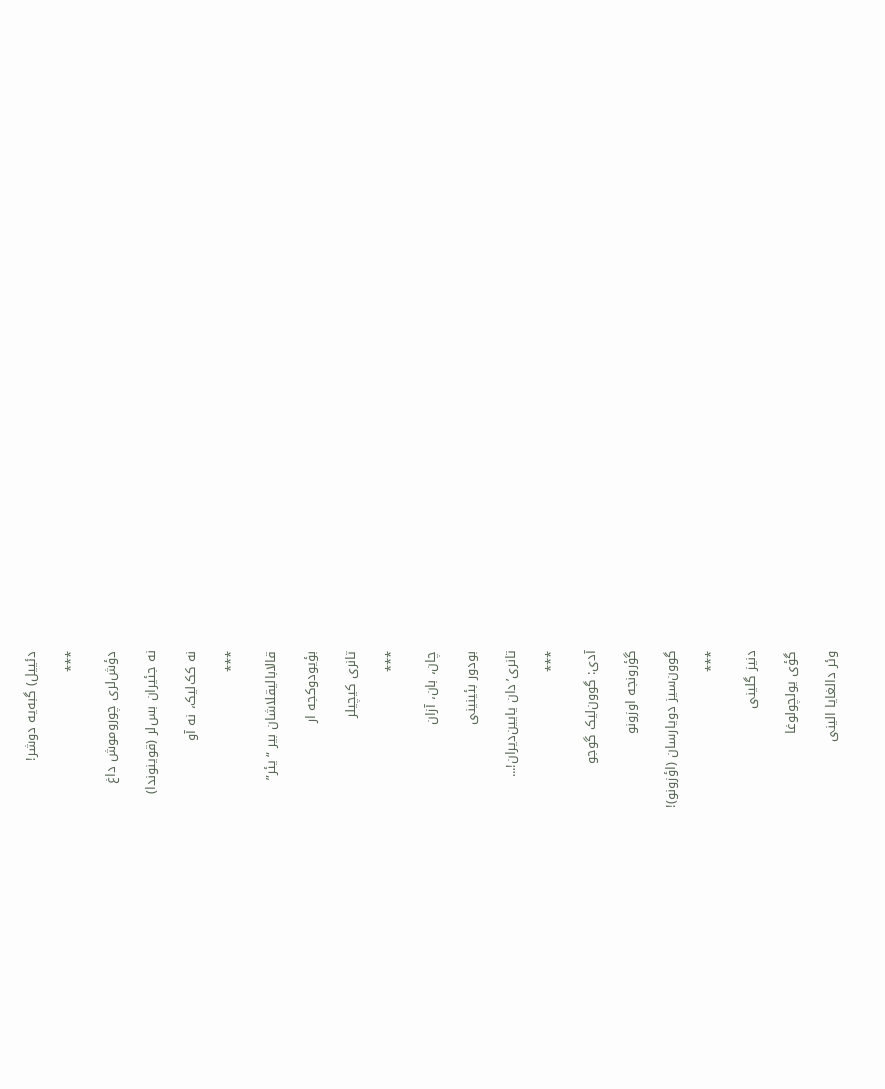دئییل) گبه‌یه دوشر!

***

دؤش‌لری چوروموش داغ

نه جئیران بس‌لر (قوینوندا)

نه کک‌لیک، نه آو

***

قالابالیقلاشان بیر “یئر”

بؤیودوکجه ار

تانری کیچیلر

***

چان، بان، آزان

بودور بئینینی

تانری’دان یایین‌دیران!...

***

آدی: گوون‌لیک گوجو

گؤرونجه اوزونو

گوون‌سیز دویارسان (اؤزونو)!

***

دنیز گلینی

گؤی یولچولوغا

وئر دالغایا الینی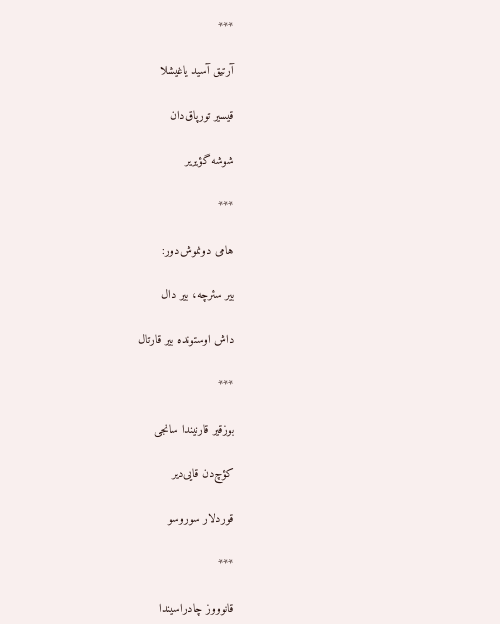***

آرتیق آسید یاغیشلا

قیسیر تورپاق‌دان

شوشه گؤیریر

***

هامی دونموش‌دور:

بیر سئرچه، بیر دال

داش اوستونده بیر قارتال

***

بوزقیر قارنیندا سانجی

کؤچ‌دن قایی‌دیر

قوردلار سوروسو

***

قانوووز چادراسیندا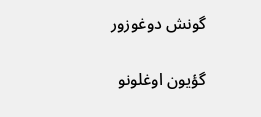گونش دوغوزور

گؤیون اوغلونو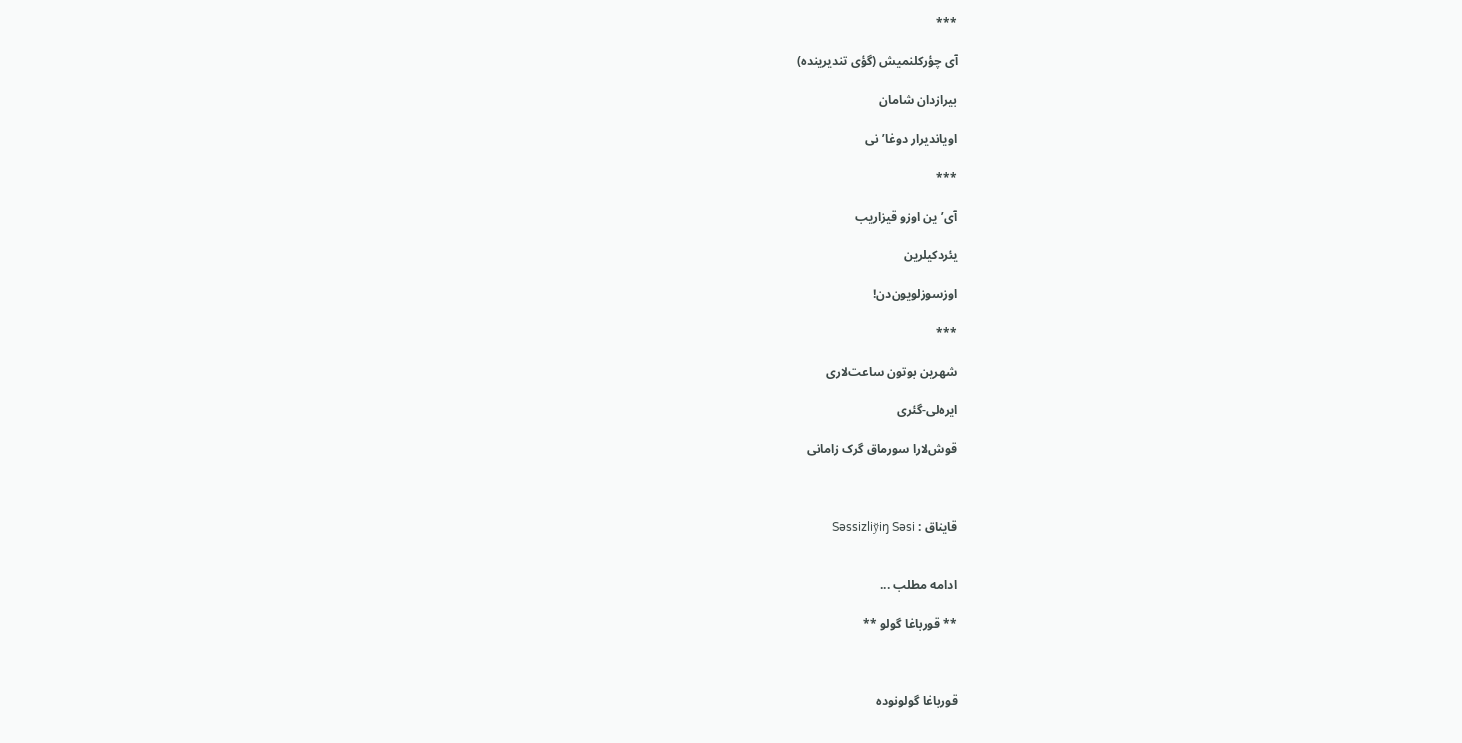***

آی چؤرکلنمیش (گؤی تندیرینده)

بیرازدان شامان

اویاندیرار دوغا’نی

***

آی’ین اوزو قیزاریب

یئردکیلرین

اوزسوزلویون‌دن!

***

شهرین بوتون ساعت‌لاری

ایره‌لی-گئری

قوش‌لارا سورماق گرک زامانی



قایناق : Səssizliўiŋ Səsi


ادامه مطلب ...

** قورباغا گولو **



قورباغا گولونوده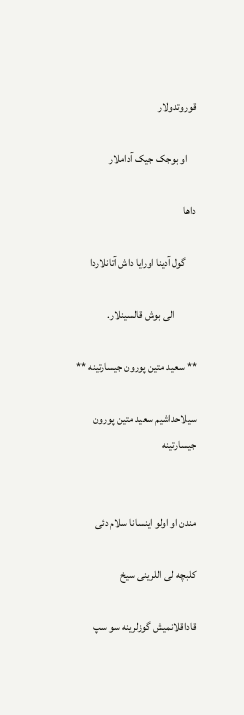قوروتدولار

    او بوجک جیک آداملار

داها

     گول آدینا اورایا داش آتانلاردا

          الی بوش قالسینلار.

** سعید متین پورون جیسارتینه **

سیلاحداشیم سعید متین پورون جیسارتینه


مندن او اولو اینسانا سلام دئی

کلبچه لی اللرینی سیخ

قاداقلانمیش گوزلرینه سو سپ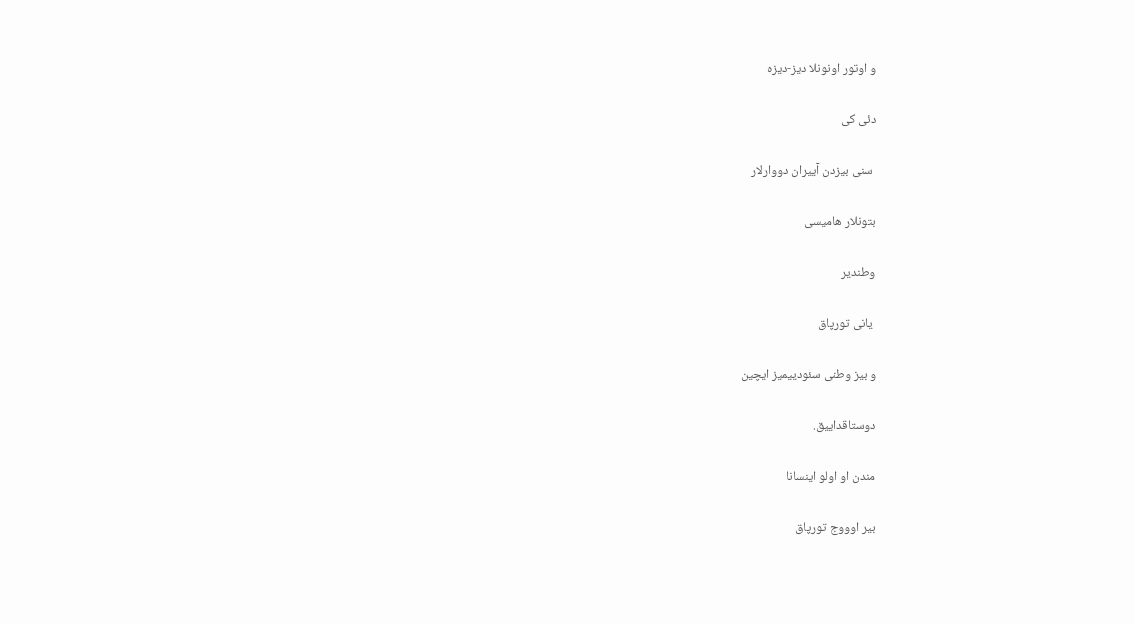و اوتور اونونلا دیز-دیزه

دئی کی

 سنی بیزدن آییران دووارلار

بتونلار هامیسی

وطندیر

 یانی تورپاق

و بیز وطنی سئودییمیز ایچین

دوستاقداییق.

مندن او اولو اینسانا

بیر اوووج تورپاق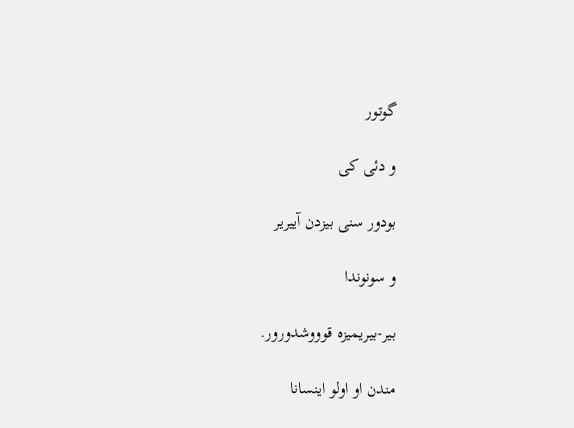گوتور

و دئی کی

بودور سنی بیزدن آییریر

و سونوندا

بیر-بیریمیزه قوووشدورور.

مندن او اولو اینسانا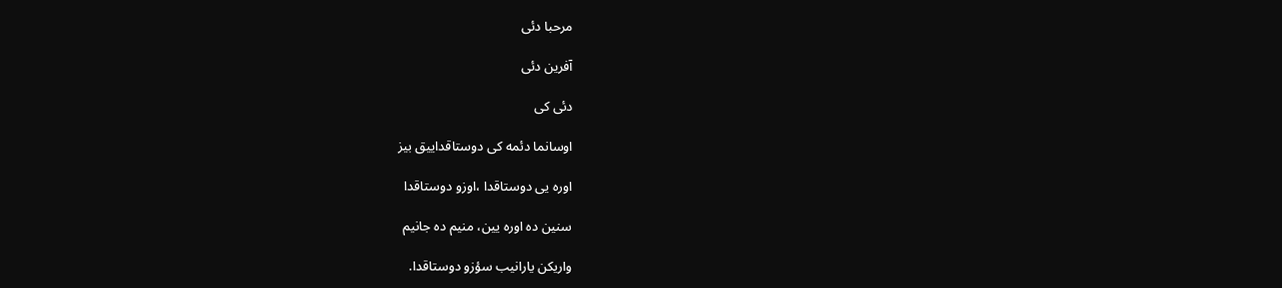مرحبا دئی

آفرین دئی

دئی کی

اوسانما دئمه کی دوستاقداییق بیز

اوره یی دوستاقدا ،اوزو دوستاقدا

سنین ده اوره یین، منیم ده جانیم

واریکن یارانیب سؤزو دوستاقدا.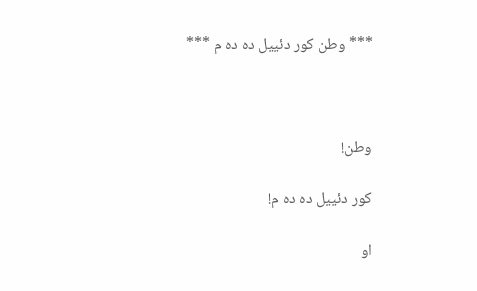*** وطن کور دئییل ده ده م ***



وطن!

کور دئییل ده ده م!

او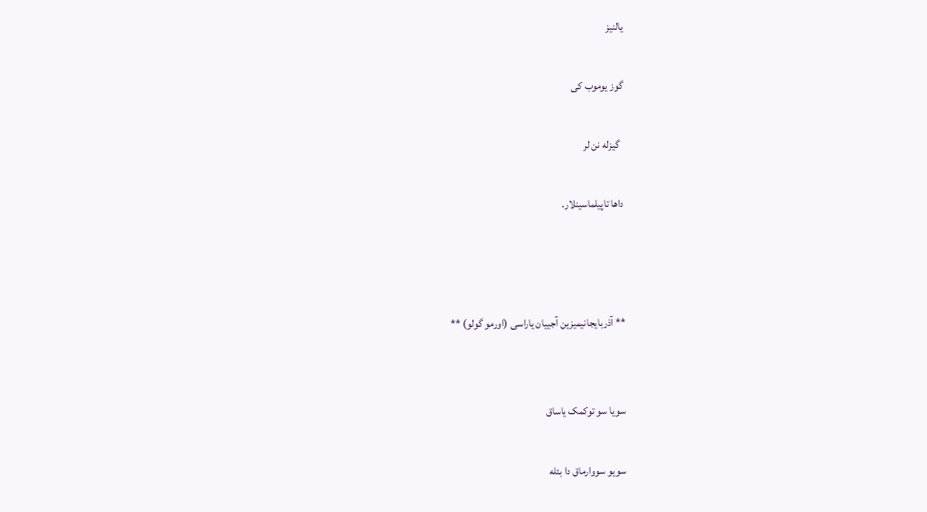یالنیز

گوز یوموب کی

  گیزله نن لر

داها تاپیلماسینلار.



** آذربایجانیمیزین آجییان یاراسی (اورمو گولو) **


سویا سو توکمک یاساق

سویو سووارماق دا بئله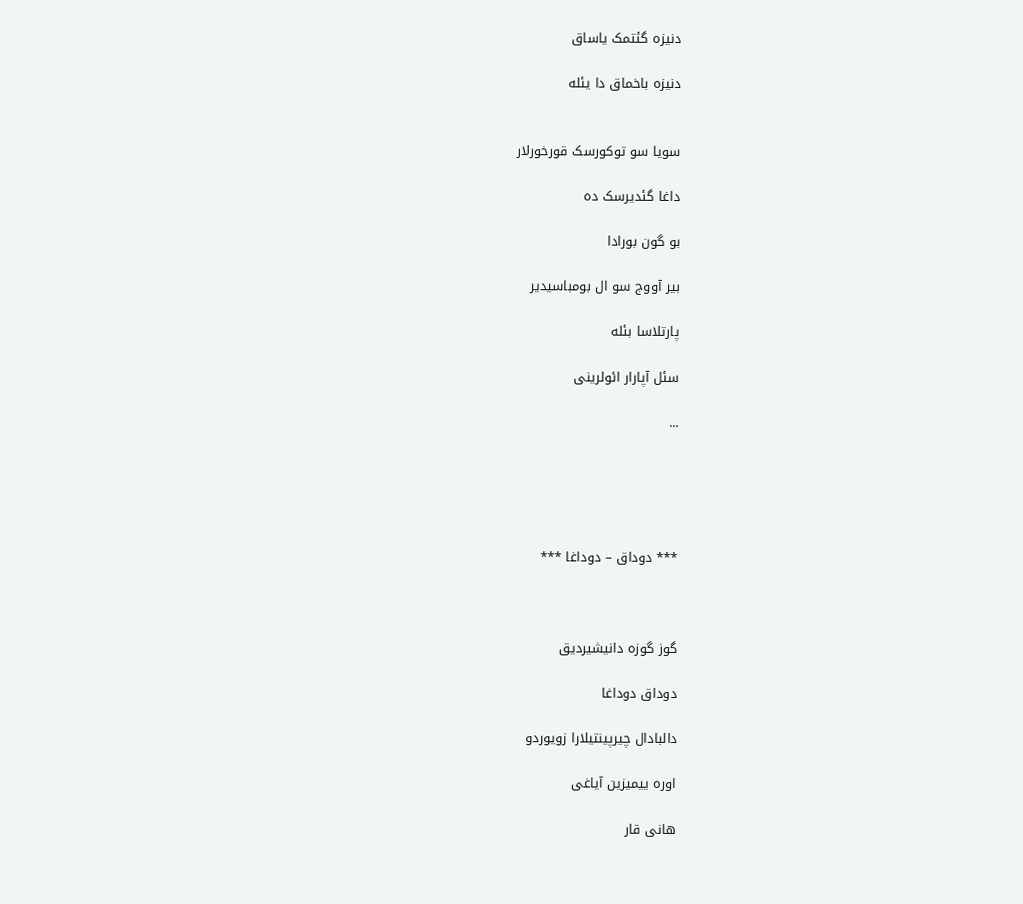دنیزه گئتمک یاساق

دنیزه باخماق دا یئله


سویا سو توکورسک قورخورلار

داغا گئدیرسک ده

بو گون بورادا

بیر آووج سو ال بومباسیدیر

پارتلاسا بئله

سئل آپارار ائولرینی

...





*** دوداق – دوداغا ***



گوز گوزه دانیشیردیق

دوداق دوداغا

دالبادال چیرپینتیلارا زویوردو

اوره ییمیزین آیاغی

هانی قار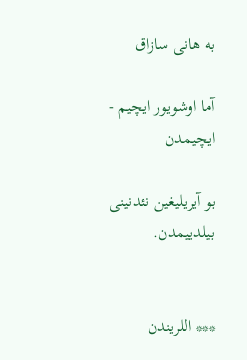به هانی سازاق

آما اوشویور ایچیم - ایچیمدن

بو آیریلیغین نئدنینی بیلدییمدن.


*** اللریندن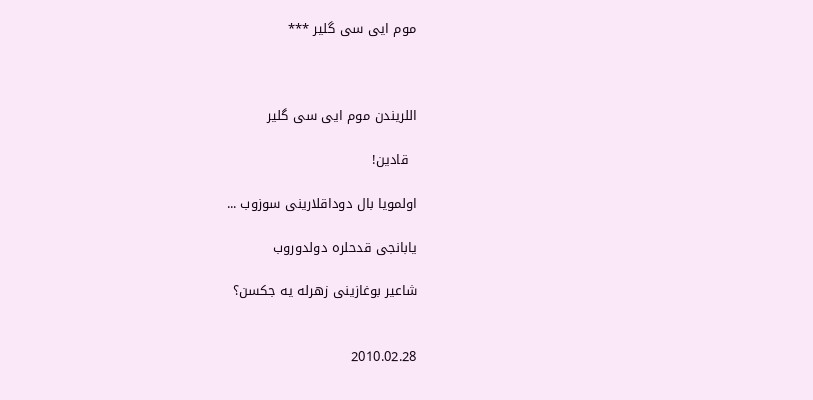موم ایی سی گلیر ***



اللریندن موم ایی سی گلیر

  قادین!

اولمویا بال دوداقلارینی سوزوب ...

یابانجی قدحلره دولدوروب

شاعیر بوغازینی زهرله یه جکسن؟


2010.02.28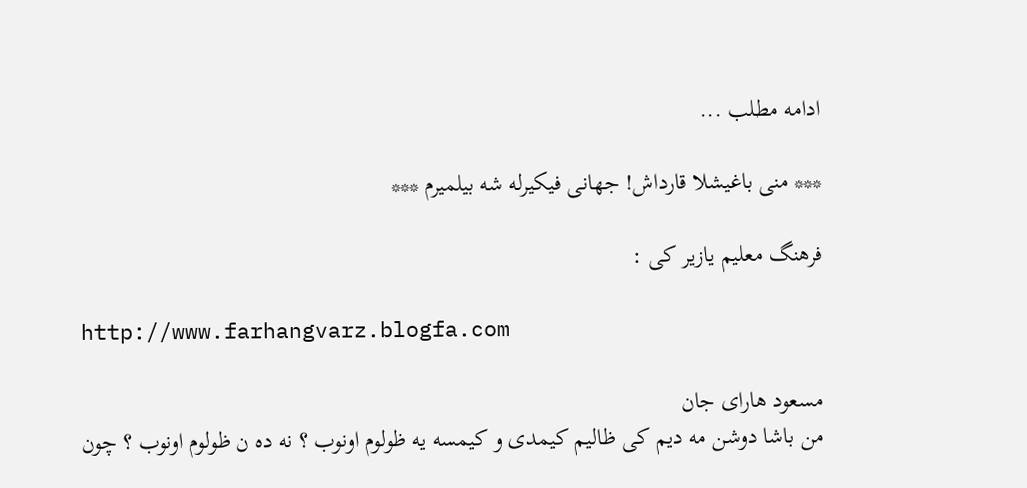ادامه مطلب ...

*** منی باغیشلا قارداش! جهانی فیکیرله شه بیلمیرم ***

فرهنگ معلیم یازیر کی :

http://www.farhangvarz.blogfa.com

مسعود هارای جان
من باشا دوشن مه دیم کی ظالیم کیمدی و کیمسه یه ظولوم اونوب ؟ نه ده ن ظولوم اونوب ؟ چون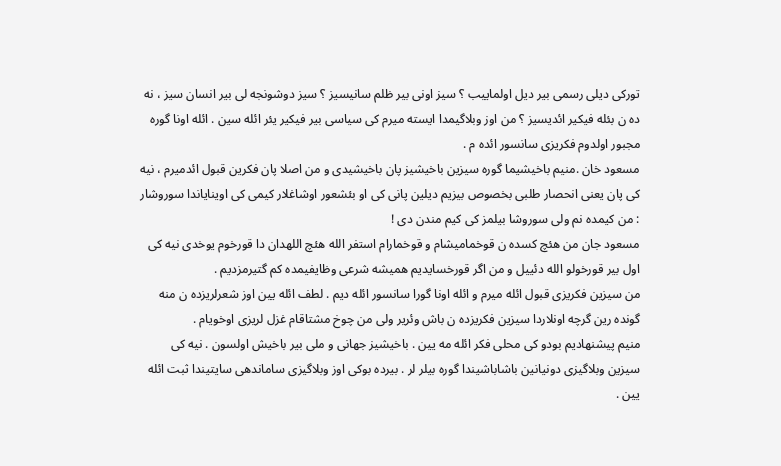تورکی دیلی رسمی بیر دیل اولماییب ؟ سیز اونی بیر ظلم سانیسیز ؟ سیز دوشونجه لی بیر انسان سیز ، نه ده ن بئله فیکیر ائدیسیز ؟ من اوز وبلاگیمدا ایسته میرم کی سیاسی بیر فیکیر یئر ائله سین . ائله اونا گوره مجبور اولدوم فکریزی سانسور ائده م .
مسعود خان .منیم باخیشیما گوره سیزین باخیشیز پان باخیشیدی و من اصلا پان فکرین قبول ائدمیرم ، نیه کی پان یعنی انحصار طلبی بخصوص بیزیم دیلین پانی کی او بئشعور اوشاغلار کیمی کی اوینایاندا سوروشار : من کیمده نم ولی سوروشا بیلمز کی کیم مندن دی !
مسعود جان من هئچ کسده ن قوخمامیشام و قوخمارام استفر الله هئچ اللهدان دا قورخوم یوخدی نیه کی اول بیر قورخولو الله دئییل و من اگر قورخسایدیم همیشه شرعی وظایفیمده کم گتیرمزدیم .
من سیزین فکریزی قبول ائله میرم و ائله اونا گورا سانسور ائله دیم . لطف ائله یین اوز شعرلریزده ن منه گونده رین گرچه اونلاردا سیزین فکریزده ن باش وئریر ولی من چوخ مشتاقام غزل لریزی اوخویام .
منیم پیشنهادیم بودو کی محلی فکر ائله مه یین . باخیشیز جهانی و ملی بیر باخیش اولسون . نیه کی سیزین وبلاگیزی دونیانین باشاباشیندا گوره بیلر لر . بیرده بوکی اوز وبلاگیزی ساماندهی سایتیندا ثبت ائله یین .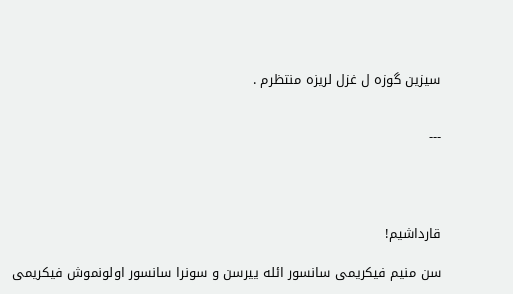سیزین گوزه ل غزل لریزه منتظرم .


---




قارداشیم!

سن منیم فیکریمی سانسور ائله ییرسن و سونرا سانسور اولونموش فیکریمی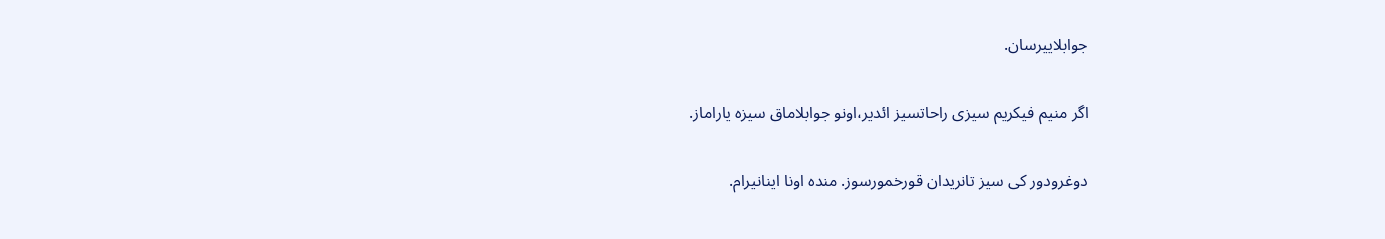جوابلاییرسان.

اگر منیم فیکریم سیزی راحاتسیز ائدیر،اونو جوابلاماق سیزه یاراماز.

دوغرودور کی سیز تانریدان قورخمورسوز. منده اونا اینانیرام.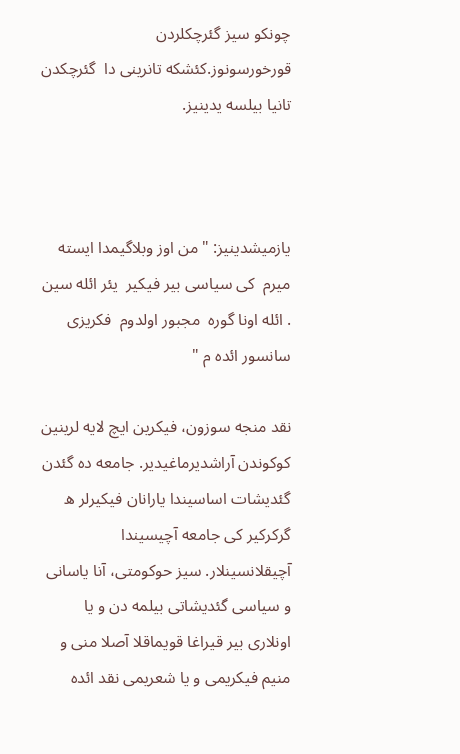چونکو سیز گئرچکلردن قورخورسونوز.کئشکه تانرینی دا  گئرچکدن تانیا بیلسه یدینیز.



یازمیشدینیز: "من اوز وبلاگیمدا ایسته میرم  کی سیاسی بیر فیکیر  یئر ائله سین . ائله اونا گوره  مجبور اولدوم  فکریزی سانسور ائده م "

نقد منجه سوزون، فیکرین ایچ لایه لرینین کوکوندن آراشدیرماغیدیر. جامعه ده گئدن گئدیشات اساسیندا یارانان فیکیرلر ه گرکرکیر کی جامعه آچیسیندا آچیقلانسینلار. سیز حوکومتی، آنا یاسانی و سیاسی گئدیشاتی بیلمه دن و یا اونلاری بیر قیراغا قویماقلا آصلا منی و منیم فیکریمی و یا شعریمی نقد ائده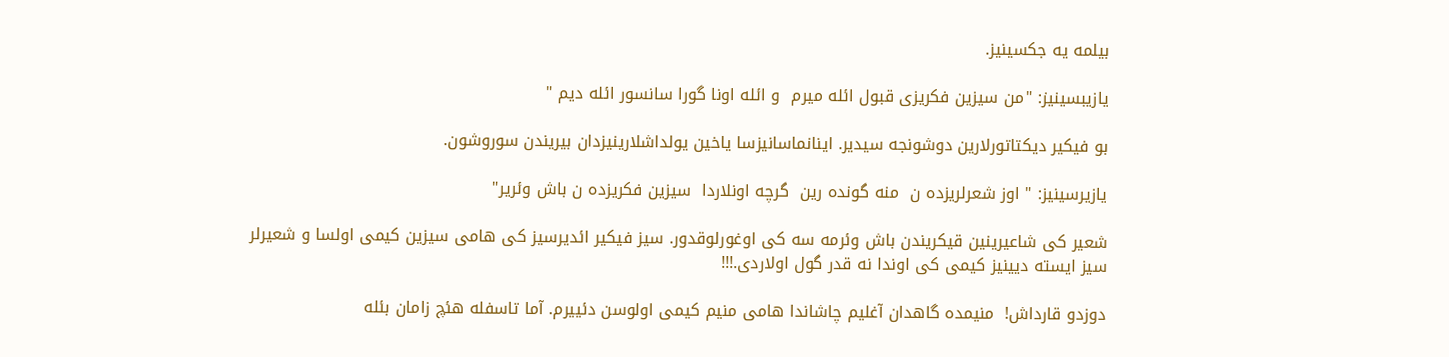بیلمه یه جکسینیز.

یازیبسینیز: "من سیزین فکریزی قبول ائله میرم  و ائله اونا گورا سانسور ائله دیم "

بو فیکیر دیکتاتورلارین دوشونجه سیدیر. اینانماسانیزسا یاخین یولداشلارینیزدان بیریندن سوروشون.

یازیرسینیز: " اوز شعرلریزده ن  منه گونده رین  گرچه اونلاردا  سیزین فکریزده ن باش وئریر"

شعیر کی شاعیرینین قیکریندن باش وئرمه سه کی اوغورلوقدور. سیز فیکیر ائدیرسیز کی هامی سیزین کیمی اولسا و شعیرلر سیز ایسته دیینیز کیمی کی اوندا نه قدر گول اولاردی.!!!

دوزدو قارداش!  منیمده گاهدان آغلیم چاشاندا هامی منیم کیمی اولوسن دئییرم. آما تاسفله هئچ زامان بئله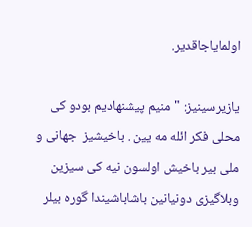اولمایاجاقدیر.

یازیرسینیز: "منیم پیشنهادیم بودو کی محلی فکر ائله مه یین . باخیشیز  جهانی و ملی بیر باخیش اولسون نیه کی سیزین  وبلاگیزی دونیانین باشاباشیندا گوره بیلر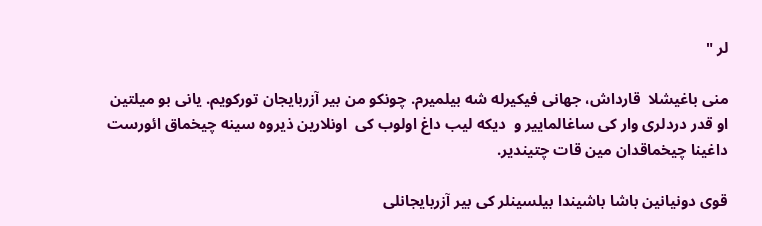لر "

منی باغیشلا  قارداش، جهانی فیکیرله شه بیلمیرم. چونکو من بیر آزربایجان تورکویم. یانی بو میلتین او قدر دردلری وار کی ساغالماییر و  دیکه لیب داغ اولوب کی  اونلارین ذیروه سینه چیخماق ائورست داغینا چیخماقدان مین قات چتیندیر.

قوی دونیانین باشا باشیندا بیلسینلر کی بیر آزربایجانلی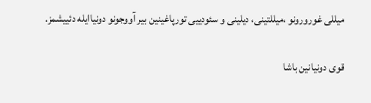میللی غورورونو ،میللتینی، دیلینی و سئودییی تورپاغینین بیر آووجونو دونیاایله دئییشمز.

قوی دونیانین باشا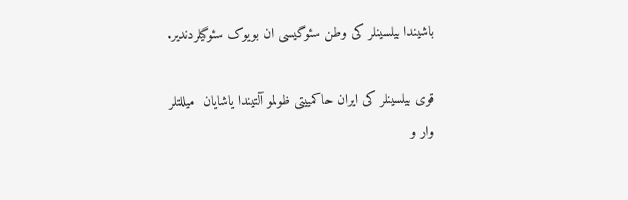باشیندا بیلسینلر کی وطن سئوگیسی ان بویوک سئوگیلردندیر.

قوی بیلسینلر کی ایران حاکمییتی ظولمو آلتیندا یاشایان  میللتلر وار و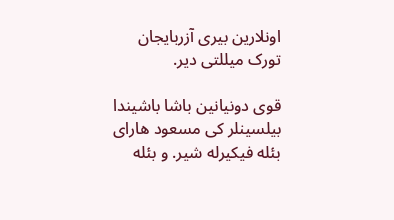اونلارین بیری آزربایجان تورک میللتی دیر.

قوی دونیانین باشا باشیندا بیلسینلر کی مسعود هارای بئله فیکیرله شیر. و بئله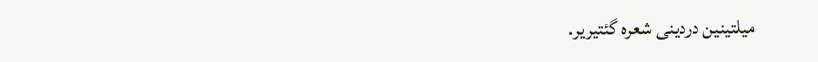میلتینین دردینی شعره گئتیریر.